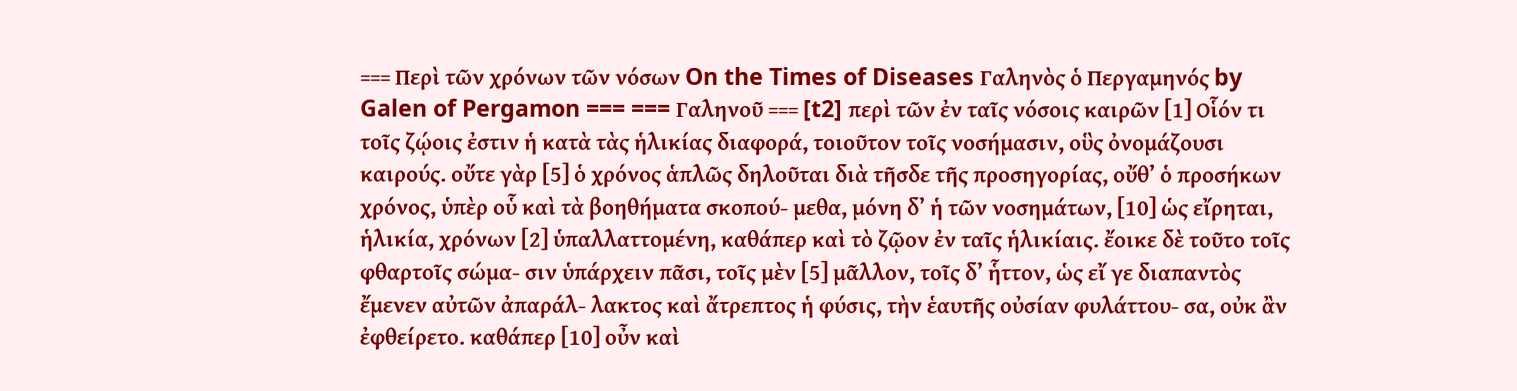=== Περὶ τῶν χρόνων τῶν νόσων On the Times of Diseases Γαληνὸς ὁ Περγαμηνός by Galen of Pergamon === === Γαληνοῦ === [t2] περὶ τῶν ἐν ταῖς νόσοις καιρῶν [1] Οἷόν τι τοῖς ζῴοις ἐστιν ἡ κατὰ τὰς ἡλικίας διαφορά, τοιοῦτον τοῖς νοσήμασιν, οὓς ὀνομάζουσι καιρούς. οὔτε γὰρ [5] ὁ χρόνος ἁπλῶς δηλοῦται διὰ τῆσδε τῆς προσηγορίας, οὔθ’ ὁ προσήκων χρόνος, ὑπὲρ οὗ καὶ τὰ βοηθήματα σκοπού‐ μεθα, μόνη δ’ ἡ τῶν νοσημάτων, [10] ὡς εἴρηται, ἡλικία, χρόνων [2] ὑπαλλαττομένη, καθάπερ καὶ τὸ ζῷον ἐν ταῖς ἡλικίαις. ἔοικε δὲ τοῦτο τοῖς φθαρτοῖς σώμα‐ σιν ὑπάρχειν πᾶσι, τοῖς μὲν [5] μᾶλλον, τοῖς δ’ ἧττον, ὡς εἴ γε διαπαντὸς ἔμενεν αὐτῶν ἀπαράλ‐ λακτος καὶ ἄτρεπτος ἡ φύσις, τὴν ἑαυτῆς οὐσίαν φυλάττου‐ σα, οὐκ ἂν ἐφθείρετο. καθάπερ [10] οὖν καὶ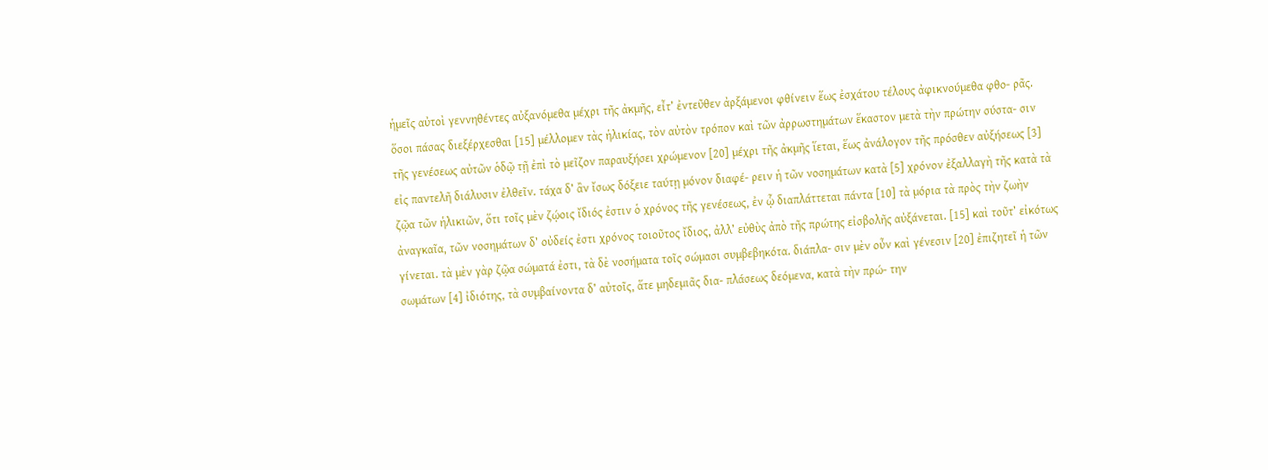ἡμεῖς αὐτοὶ γεννηθέντες αὐξανόμεθα μέχρι τῆς ἀκμῆς, εἶτ’ ἐντεῦθεν ἀρξάμενοι φθίνειν ἕως ἐσχάτου τέλους ἀφικνούμεθα φθο‐ ρᾶς. ὅσοι πάσας διεξέρχεσθαι [15] μέλλομεν τὰς ἡλικίας, τὸν αὐτὸν τρόπον καὶ τῶν ἀρρωστημάτων ἕκαστον μετὰ τὴν πρώτην σύστα‐ σιν τῆς γενέσεως αὐτῶν ὁδῷ τῇ ἐπὶ τὸ μεῖζον παραυξήσει χρώμενον [20] μέχρι τῆς ἀκμῆς ἵεται, ἕως ἀνάλογον τῆς πρόσθεν αὐξήσεως [3] εἰς παντελῆ διάλυσιν ἐλθεῖν. τάχα δ’ ἂν ἴσως δόξειε ταύτῃ μόνον διαφέ‐ ρειν ἡ τῶν νοσημάτων κατὰ [5] χρόνον ἐξαλλαγὴ τῆς κατὰ τὰ ζῷα τῶν ἡλικιῶν, ὅτι τοῖς μὲν ζῴοις ἴδιός ἐστιν ὁ χρόνος τῆς γενέσεως, ἐν ᾧ διαπλάττεται πάντα [10] τὰ μόρια τὰ πρὸς τὴν ζωὴν ἀναγκαῖα, τῶν νοσημάτων δ’ οὐδείς ἐστι χρόνος τοιοῦτος ἴδιος, ἀλλ’ εὐθὺς ἀπὸ τῆς πρώτης εἰσβολῆς αὐξάνεται. [15] καὶ τοῦτ’ εἰκότως γίνεται. τὰ μὲν γὰρ ζῷα σώματά ἐστι, τὰ δὲ νοσήματα τοῖς σώμασι συμβεβηκότα. διάπλα‐ σιν μὲν οὖν καὶ γένεσιν [20] ἐπιζητεῖ ἡ τῶν σωμάτων [4] ἰδιότης, τὰ συμβαίνοντα δ’ αὐτοῖς, ἅτε μηδεμιᾶς δια‐ πλάσεως δεόμενα, κατὰ τὴν πρώ‐ την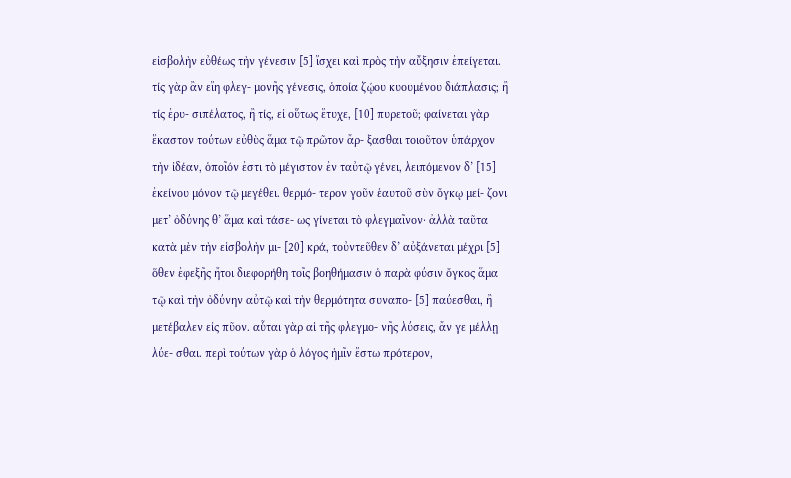εἰσβολὴν εὐθέως τὴν γένεσιν [5] ἴσχει καὶ πρὸς τὴν αὔξησιν ἐπείγεται. τίς γὰρ ἂν εἴη φλεγ‐ μονῆς γένεσις, ὁποία ζῴου κυουμένου διάπλασις; ἢ τίς ἐρυ‐ σιπέλατος, ἢ τίς, εἰ οὕτως ἔτυχε, [10] πυρετοῦ; φαίνεται γὰρ ἕκαστον τούτων εὐθὺς ἅμα τῷ πρῶτον ἄρ‐ ξασθαι τοιοῦτον ὑπάρχον τὴν ἰδέαν, ὁποῖόν ἐστι τὸ μέγιστον ἐν ταὐτῷ γένει, λειπόμενον δ’ [15] ἐκείνου μόνον τῷ μεγέθει. θερμό‐ τερον γοῦν ἑαυτοῦ σὺν ὄγκῳ μεί‐ ζονι μετ’ ὀδύνης θ’ ἅμα καὶ τάσε‐ ως γίνεται τὸ φλεγμαῖνον· ἀλλὰ ταῦτα κατὰ μὲν τὴν εἰσβολὴν μι‐ [20] κρά, τοὐντεῦθεν δ’ αὐξάνεται μέχρι [5] ὅθεν ἐφεξῆς ἤτοι διεφορήθη τοῖς βοηθήμασιν ὁ παρὰ φύσιν ὄγκος ἅμα τῷ καὶ τὴν ὀδύνην αὐτῷ καὶ τὴν θερμότητα συναπο‐ [5] παύεσθαι, ἢ μετέβαλεν εἰς πῦον. αὗται γὰρ αἱ τῆς φλεγμο‐ νῆς λύσεις, ἄν γε μέλλῃ λύε‐ σθαι. περὶ τούτων γὰρ ὁ λόγος ἡμῖν ἔστω πρότερον,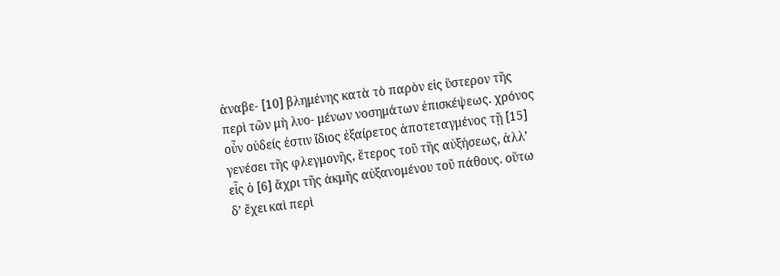ἀναβε‐ [10] βλημένης κατὰ τὸ παρὸν εἰς ὕστερον τῆς περὶ τῶν μὴ λυο‐ μένων νοσημάτων ἐπισκέψεως. χρόνος οὖν οὐδείς ἐστιν ἴδιος ἐξαίρετος ἀποτεταγμένος τῇ [15] γενέσει τῆς φλεγμονῆς, ἕτερος τοῦ τῆς αὐξήσεως, ἀλλ’ εἷς ὁ [6] ἄχρι τῆς ἀκμῆς αὐξανομένου τοῦ πάθους. οὕτω δ’ ἔχει καὶ περὶ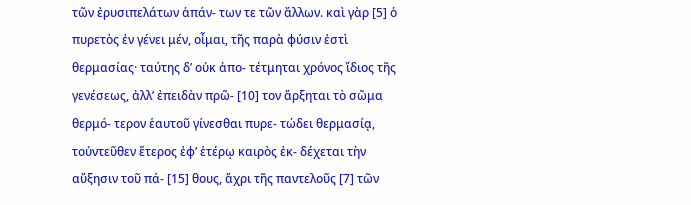τῶν ἐρυσιπελάτων ἁπάν‐ των τε τῶν ἄλλων. καὶ γὰρ [5] ὁ πυρετὸς ἐν γένει μέν, οἶμαι, τῆς παρὰ φύσιν ἐστὶ θερμασίας· ταύτης δ’ οὐκ ἀπο‐ τέτμηται χρόνος ἴδιος τῆς γενέσεως, ἀλλ’ ἐπειδὰν πρῶ‐ [10] τον ἄρξηται τὸ σῶμα θερμό‐ τερον ἑαυτοῦ γίνεσθαι πυρε‐ τώδει θερμασίᾳ, τοὐντεῦθεν ἕτερος ἐφ’ ἑτέρῳ καιρὸς ἐκ‐ δέχεται τὴν αὔξησιν τοῦ πά‐ [15] θους, ἄχρι τῆς παντελοῦς [7] τῶν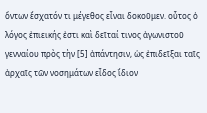ὄντων ἔσχατόν τι μέγεθος εἶναι δοκοῦμεν. οὗτος ὁ λόγος ἐπιεικής ἐστι καὶ δεῖταί τινος ἀγωνιστοῦ γενναίου πρὸς τὴν [5] ἀπάντησιν, ὡς ἐπιδεῖξαι ταῖς ἀρχαῖς τῶν νοσημάτων εἶδος ἴδιον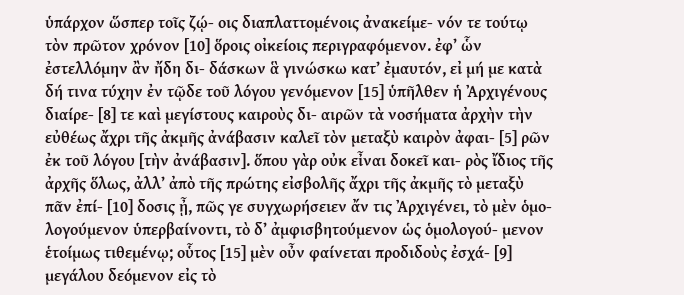ὑπάρχον ὥσπερ τοῖς ζῴ‐ οις διαπλαττομένοις ἀνακείμε‐ νόν τε τούτῳ τὸν πρῶτον χρόνον [10] ὅροις οἰκείοις περιγραφόμενον. ἐφ’ ὧν ἐστελλόμην ἂν ἤδη δι‐ δάσκων ἃ γινώσκω κατ’ ἐμαυτόν, εἰ μή με κατὰ δή τινα τύχην ἐν τῷδε τοῦ λόγου γενόμενον [15] ὑπῆλθεν ἡ Ἀρχιγένους διαίρε‐ [8] τε καὶ μεγίστους καιροὺς δι‐ αιρῶν τὰ νοσήματα ἀρχὴν τὴν εὐθέως ἄχρι τῆς ἀκμῆς ἀνάβασιν καλεῖ τὸν μεταξὺ καιρὸν ἀφαι‐ [5] ρῶν ἐκ τοῦ λόγου [τὴν ἀνάβασιν]. ὅπου γὰρ οὐκ εἶναι δοκεῖ και‐ ρὸς ἴδιος τῆς ἀρχῆς ὅλως, ἀλλ’ ἀπὸ τῆς πρώτης εἰσβολῆς ἄχρι τῆς ἀκμῆς τὸ μεταξὺ πᾶν ἐπί‐ [10] δοσις ᾖ, πῶς γε συγχωρήσειεν ἄν τις Ἀρχιγένει, τὸ μὲν ὁμο‐ λογούμενον ὑπερβαίνοντι, τὸ δ’ ἀμφισβητούμενον ὡς ὁμολογού‐ μενον ἑτοίμως τιθεμένῳ; οὗτος [15] μὲν οὖν φαίνεται προδιδοὺς ἐσχά‐ [9] μεγάλου δεόμενον εἰς τὸ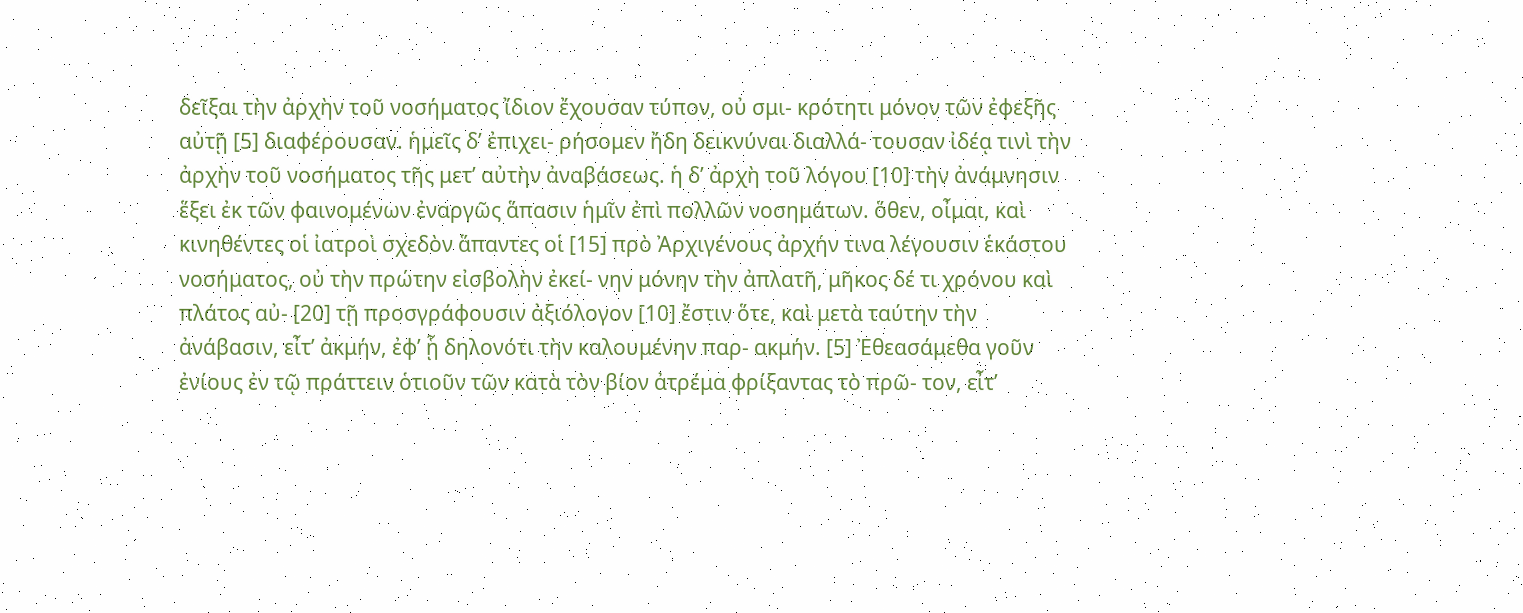δεῖξαι τὴν ἀρχὴν τοῦ νοσήματος ἴδιον ἔχουσαν τύπον, οὐ σμι‐ κρότητι μόνον τῶν ἐφεξῆς αὐτῇ [5] διαφέρουσαν. ἡμεῖς δ’ ἐπιχει‐ ρήσομεν ἤδη δεικνύναι διαλλά‐ τουσαν ἰδέᾳ τινὶ τὴν ἀρχὴν τοῦ νοσήματος τῆς μετ’ αὐτὴν ἀναβάσεως. ἡ δ’ ἀρχὴ τοῦ λόγου [10] τὴν ἀνάμνησιν ἕξει ἐκ τῶν φαινομένων ἐναργῶς ἅπασιν ἡμῖν ἐπὶ πολλῶν νοσημάτων. ὅθεν, οἶμαι, καὶ κινηθέντες οἱ ἰατροὶ σχεδὸν ἅπαντες οἱ [15] πρὸ Ἀρχιγένους ἀρχήν τινα λέγουσιν ἑκάστου νοσήματος, οὐ τὴν πρώτην εἰσβολὴν ἐκεί‐ νην μόνην τὴν ἀπλατῆ, μῆκος δέ τι χρόνου καὶ πλάτος αὐ‐ [20] τῇ προσγράφουσιν ἀξιόλογον [10] ἔστιν ὅτε, καὶ μετὰ ταύτην τὴν ἀνάβασιν, εἶτ’ ἀκμήν, ἐφ’ ᾗ δηλονότι τὴν καλουμένην παρ‐ ακμήν. [5] Ἐθεασάμεθα γοῦν ἐνίους ἐν τῷ πράττειν ὁτιοῦν τῶν κατὰ τὸν βίον ἀτρέμα φρίξαντας τὸ πρῶ‐ τον, εἶτ’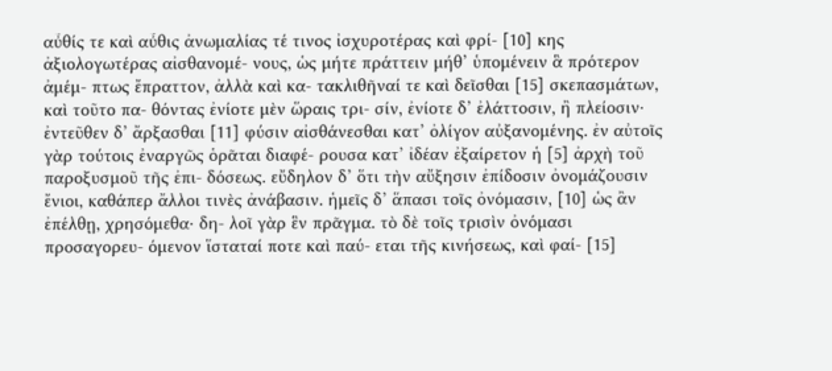αὖθίς τε καὶ αὖθις ἀνωμαλίας τέ τινος ἰσχυροτέρας καὶ φρί‐ [10] κης ἀξιολογωτέρας αἰσθανομέ‐ νους, ὡς μήτε πράττειν μήθ’ ὑπομένειν ἃ πρότερον ἀμέμ‐ πτως ἔπραττον, ἀλλὰ καὶ κα‐ τακλιθῆναί τε καὶ δεῖσθαι [15] σκεπασμάτων, καὶ τοῦτο πα‐ θόντας ἐνίοτε μὲν ὥραις τρι‐ σίν, ἐνίοτε δ’ ἐλάττοσιν, ἢ πλείοσιν· ἐντεῦθεν δ’ ἄρξασθαι [11] φύσιν αἰσθάνεσθαι κατ’ ὀλίγον αὐξανομένης. ἐν αὐτοῖς γὰρ τούτοις ἐναργῶς ὁρᾶται διαφέ‐ ρουσα κατ’ ἰδέαν ἐξαίρετον ἡ [5] ἀρχὴ τοῦ παροξυσμοῦ τῆς ἐπι‐ δόσεως. εὔδηλον δ’ ὅτι τὴν αὔξησιν ἐπίδοσιν ὀνομάζουσιν ἔνιοι, καθάπερ ἄλλοι τινὲς ἀνάβασιν. ἡμεῖς δ’ ἅπασι τοῖς ὀνόμασιν, [10] ὡς ἂν ἐπέλθῃ, χρησόμεθα· δη‐ λοῖ γὰρ ἓν πρᾶγμα. τὸ δὲ τοῖς τρισὶν ὀνόμασι προσαγορευ‐ όμενον ἵσταταί ποτε καὶ παύ‐ εται τῆς κινήσεως, καὶ φαί‐ [15]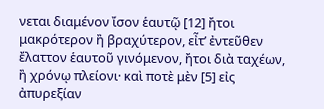νεται διαμένον ἴσον ἑαυτῷ [12] ἤτοι μακρότερον ἢ βραχύτερον, εἶτ’ ἐντεῦθεν ἔλαττον ἑαυτοῦ γινόμενον, ἤτοι διὰ ταχέων, ἢ χρόνῳ πλείονι· καὶ ποτὲ μὲν [5] εἰς ἀπυρεξίαν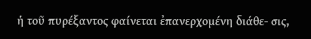ἡ τοῦ πυρέξαντος φαίνεται ἐπανερχομένη διάθε‐ σις,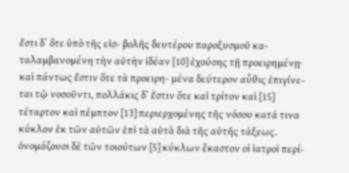ἔστι δ’ ὅτε ὑπὸ τῆς εἰσ‐ βολῆς δευτέρου παροξυσμοῦ κα‐ ταλαμβανομένη τὴν αὐτὴν ἰδέαν [10] ἐχούσης τῇ προειρημένῃ· καὶ πάντως ἔστιν ὅτε τὰ προειρη‐ μένα δεύτερον αὖθις ἐπιγίνε‐ ται τῷ νοσοῦντι, πολλάκις δ’ ἔστιν ὅτε καὶ τρίτον καὶ [15] τέταρτον καὶ πέμπτον [13] περιερχομένης τῆς νόσου κατά τινα κύκλον ἐκ τῶν αὐτῶν ἐπὶ τὰ αὐτὰ διὰ τῆς αὐτῆς τάξεως. ὀνομάζουσι δὲ τῶν τοιούτων [5] κύκλων ἕκαστον οἱ ἰατροὶ περί‐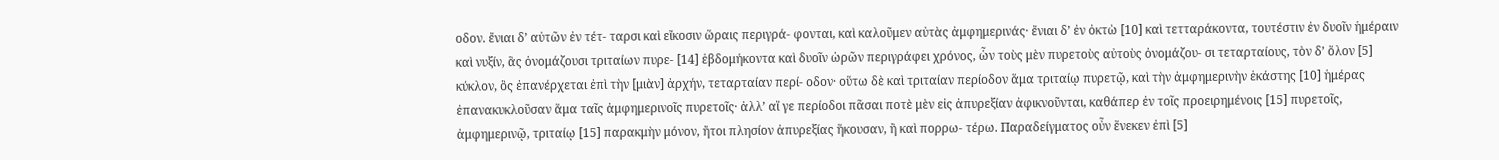οδον. ἔνιαι δ’ αὐτῶν ἐν τέτ‐ ταρσι καὶ εἴκοσιν ὥραις περιγρά‐ φονται, καὶ καλοῦμεν αὐτὰς ἀμφημερινάς· ἔνιαι δ’ ἐν ὀκτὼ [10] καὶ τετταράκοντα, τουτέστιν ἐν δυοῖν ἡμέραιν καὶ νυξίν, ἃς ὀνομάζουσι τριταίων πυρε‐ [14] ἑβδομήκοντα καὶ δυοῖν ὡρῶν περιγράφει χρόνος, ὧν τοὺς μὲν πυρετοὺς αὐτοὺς ὀνομάζου‐ σι τεταρταίους, τὸν δ’ ὅλον [5] κύκλον, ὃς ἐπανέρχεται ἐπὶ τὴν [μιὰν] ἀρχήν, τεταρταίαν περί‐ οδον· οὕτω δὲ καὶ τριταίαν περίοδον ἅμα τριταίῳ πυρετῷ, καὶ τὴν ἀμφημερινὴν ἑκάστης [10] ἡμέρας ἐπανακυκλοῦσαν ἅμα ταῖς ἀμφημερινοῖς πυρετοῖς· ἀλλ’ αἵ γε περίοδοι πᾶσαι ποτὲ μὲν εἰς ἀπυρεξίαν ἀφικνοῦνται, καθάπερ ἐν τοῖς προειρημένοις [15] πυρετοῖς, ἀμφημερινῷ, τριταίῳ [15] παρακμὴν μόνον, ἤτοι πλησίον ἀπυρεξίας ἥκουσαν, ἢ καὶ πορρω‐ τέρω. Παραδείγματος οὖν ἕνεκεν ἐπὶ [5]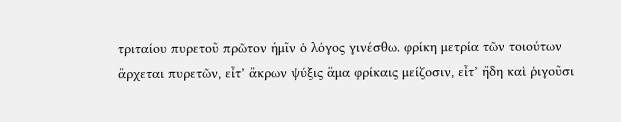τριταίου πυρετοῦ πρῶτον ἡμῖν ὁ λόγος γινέσθω. φρίκη μετρία τῶν τοιούτων ἄρχεται πυρετῶν, εἶτ’ ἄκρων ψύξις ἅμα φρίκαις μείζοσιν, εἶτ’ ἤδη καὶ ῥιγοῦσι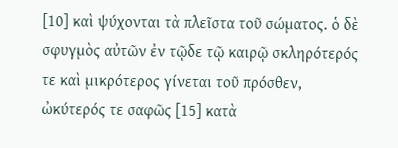[10] καὶ ψύχονται τὰ πλεῖστα τοῦ σώματος. ὁ δὲ σφυγμὸς αὐτῶν ἐν τῷδε τῷ καιρῷ σκληρότερός τε καὶ μικρότερος γίνεται τοῦ πρόσθεν, ὠκύτερός τε σαφῶς [15] κατὰ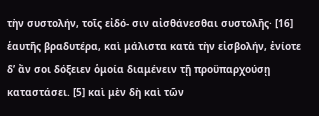τὴν συστολήν, τοῖς εἰδό‐ σιν αἰσθάνεσθαι συστολῆς· [16] ἑαυτῆς βραδυτέρα, καὶ μάλιστα κατὰ τὴν εἰσβολήν, ἐνίοτε δ’ ἄν σοι δόξειεν ὁμοία διαμένειν τῇ προϋπαρχούσῃ καταστάσει. [5] καὶ μὲν δὴ καὶ τῶν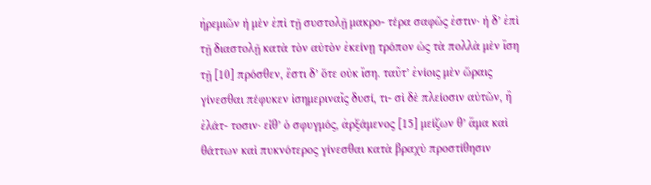ἠρεμιῶν ἡ μὲν ἐπὶ τῇ συστολῇ μακρο‐ τέρα σαφῶς ἐστιν· ἡ δ’ ἐπὶ τῇ διαστολῇ κατὰ τὸν αὐτὸν ἐκείνῃ τρόπον ὡς τὰ πολλὰ μὲν ἴση τῇ [10] πρόσθεν, ἔστι δ’ ὅτε οὐκ ἴση. ταῦτ’ ἐνίοις μὲν ὥραις γίνεσθαι πέφυκεν ἰσημεριναῖς δυσί, τι‐ σὶ δὲ πλείοσιν αὐτῶν, ἢ ἐλάτ‐ τοσιν· εἶθ’ ὁ σφυγμός, ἀρξάμενος [15] μείζων θ’ ἅμα καὶ θάττων καὶ πυκνότερος γίνεσθαι κατὰ βραχὺ προστίθησιν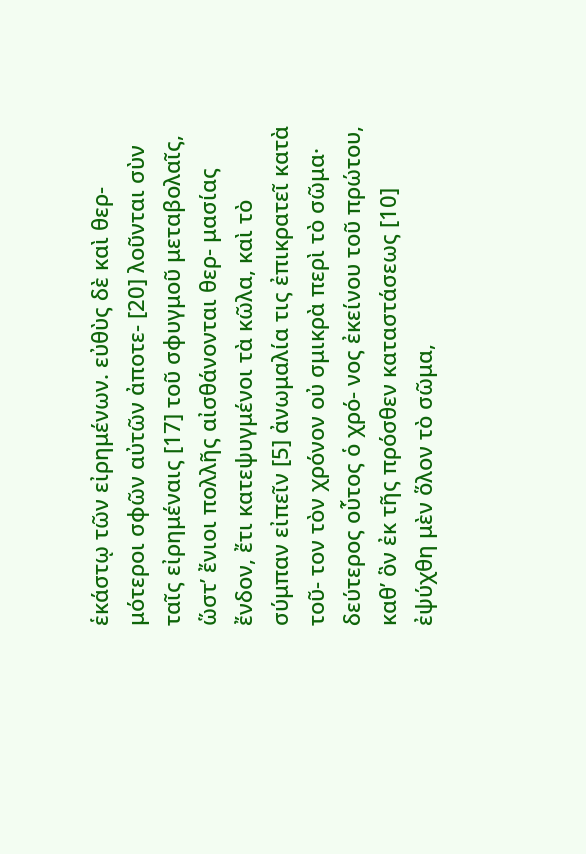ἑκάστῳ τῶν εἰρημένων. εὐθὺς δὲ καὶ θερ‐ μότεροι σφῶν αὐτῶν ἀποτε‐ [20] λοῦνται σὺν ταῖς εἰρημέναις [17] τοῦ σφυγμοῦ μεταβολαῖς, ὥστ’ ἔνιοι πολλῆς αἰσθάνονται θερ‐ μασίας ἔνδον, ἔτι κατεψυγμένοι τὰ κῶλα, καὶ τὸ σύμπαν εἰπεῖν [5] ἀνωμαλία τις ἐπικρατεῖ κατὰ τοῦ‐ τον τὸν χρόνον οὐ σμικρὰ περὶ τὸ σῶμα· δεύτερος οὗτος ὁ χρό‐ νος ἐκείνου τοῦ πρώτου, καθ’ ὃν ἐκ τῆς πρόσθεν καταστάσεως [10] ἐψύχθη μὲν ὅλον τὸ σῶμα,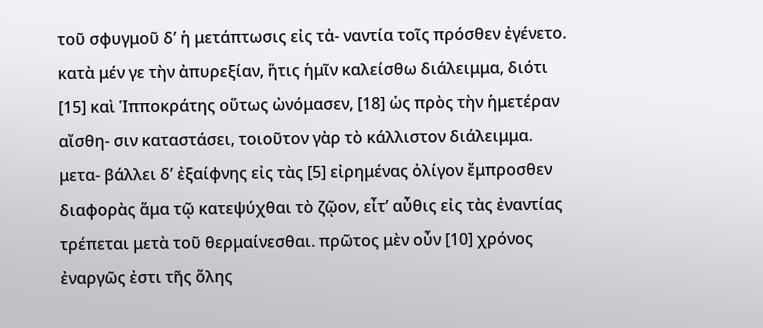τοῦ σφυγμοῦ δ’ ἡ μετάπτωσις εἰς τἀ‐ ναντία τοῖς πρόσθεν ἐγένετο. κατὰ μέν γε τὴν ἀπυρεξίαν, ἥτις ἡμῖν καλείσθω διάλειμμα, διότι [15] καὶ Ἱπποκράτης οὕτως ὠνόμασεν, [18] ὡς πρὸς τὴν ἡμετέραν αἴσθη‐ σιν καταστάσει, τοιοῦτον γὰρ τὸ κάλλιστον διάλειμμα. μετα‐ βάλλει δ’ ἐξαίφνης εἰς τὰς [5] εἰρημένας ὀλίγον ἔμπροσθεν διαφορὰς ἅμα τῷ κατεψύχθαι τὸ ζῷον, εἶτ’ αὖθις εἰς τὰς ἐναντίας τρέπεται μετὰ τοῦ θερμαίνεσθαι. πρῶτος μὲν οὖν [10] χρόνος ἐναργῶς ἐστι τῆς ὅλης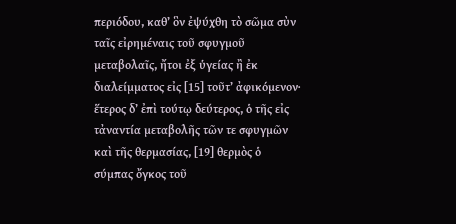περιόδου, καθ’ ὃν ἐψύχθη τὸ σῶμα σὺν ταῖς εἰρημέναις τοῦ σφυγμοῦ μεταβολαῖς, ἤτοι ἐξ ὑγείας ἢ ἐκ διαλείμματος εἰς [15] τοῦτ’ ἀφικόμενον· ἕτερος δ’ ἐπὶ τούτῳ δεύτερος, ὁ τῆς εἰς τἀναντία μεταβολῆς τῶν τε σφυγμῶν καὶ τῆς θερμασίας, [19] θερμὸς ὁ σύμπας ὄγκος τοῦ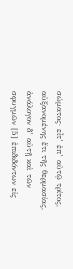σώματος· εἶτ’ ἐπ’ αὐτῷ τρίτος, αὐξανομένης ἔτι τῆς θερμασίας, ἀνάλογον δ’ αὐτῇ καὶ τῶν σφυγμῶν [5] ἐπιδιδόντων εἰς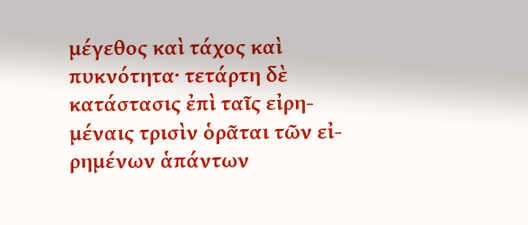μέγεθος καὶ τάχος καὶ πυκνότητα· τετάρτη δὲ κατάστασις ἐπὶ ταῖς εἰρη‐ μέναις τρισὶν ὁρᾶται τῶν εἰ‐ ρημένων ἁπάντων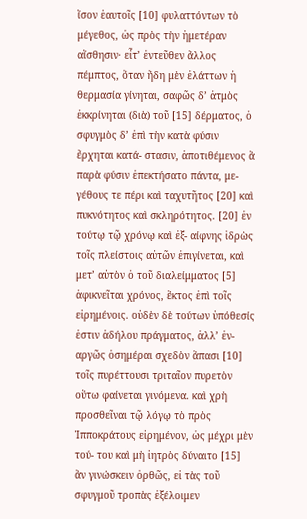ἴσον ἑαυτοῖς [10] φυλαττόντων τὸ μέγεθος, ὡς πρὸς τὴν ἡμετέραν αἴσθησιν· εἶτ’ ἐντεῦθεν ἄλλος πέμπτος, ὅταν ἤδη μὲν ἐλάττων ἡ θερμασία γίνηται, σαφῶς δ’ ἀτμὸς ἐκκρίνηται (διὰ) τοῦ [15] δέρματος, ὁ σφυγμὸς δ’ ἐπὶ τὴν κατὰ φύσιν ἔρχηται κατά‐ στασιν, ἀποτιθέμενος ἃ παρὰ φύσιν ἐπεκτήσατο πάντα, με‐ γέθους τε πέρι καὶ ταχυτῆτος [20] καὶ πυκνότητος καὶ σκληρότητος. [20] ἐν τούτῳ τῷ χρόνῳ καὶ ἐξ‐ αίφνης ἱδρὼς τοῖς πλείστοις αὐτῶν ἐπιγίνεται, καὶ μετ’ αὐτὸν ὁ τοῦ διαλείμματος [5] ἀφικνεῖται χρόνος, ἕκτος ἐπὶ τοῖς εἰρημένοις. οὐδὲν δὲ τούτων ὑπόθεσίς ἐστιν ἀδήλου πράγματος, ἀλλ’ ἐν‐ αργῶς ὁσημέραι σχεδὸν ἅπασι [10] τοῖς πυρέττουσι τριταῖον πυρετὸν οὕτω φαίνεται γινόμενα. καὶ χρὴ προσθεῖναι τῷ λόγῳ τὸ πρὸς Ἱπποκράτους εἰρημένον, ὡς μέχρι μὲν τού‐ του καὶ μὴ ἰητρὸς δύναιτο [15] ἂν γινώσκειν ὀρθῶς, εἰ τὰς τοῦ σφυγμοῦ τροπὰς ἐξέλοιμεν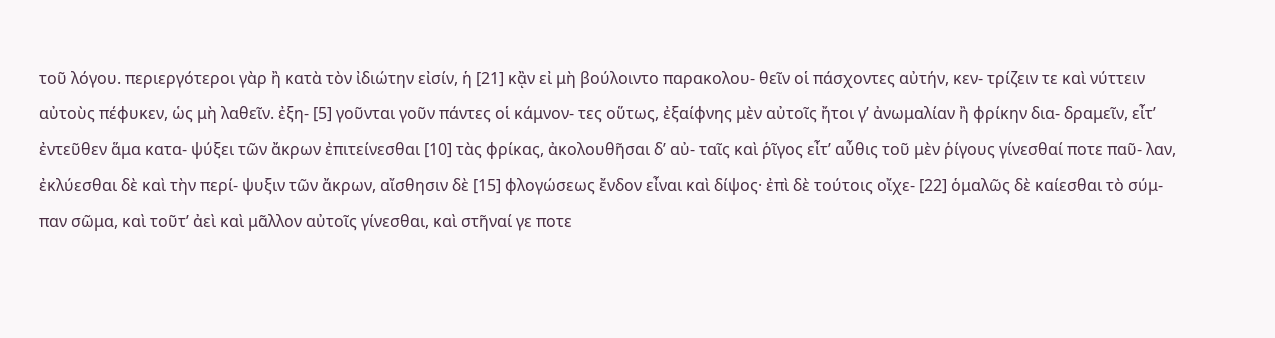τοῦ λόγου. περιεργότεροι γὰρ ἢ κατὰ τὸν ἰδιώτην εἰσίν, ἡ [21] κᾂν εἰ μὴ βούλοιντο παρακολου‐ θεῖν οἱ πάσχοντες αὐτήν, κεν‐ τρίζειν τε καὶ νύττειν αὐτοὺς πέφυκεν, ὡς μὴ λαθεῖν. ἐξη‐ [5] γοῦνται γοῦν πάντες οἱ κάμνον‐ τες οὕτως, ἐξαίφνης μὲν αὐτοῖς ἤτοι γ’ ἀνωμαλίαν ἢ φρίκην δια‐ δραμεῖν, εἶτ’ ἐντεῦθεν ἅμα κατα‐ ψύξει τῶν ἄκρων ἐπιτείνεσθαι [10] τὰς φρίκας, ἀκολουθῆσαι δ’ αὐ‐ ταῖς καὶ ῥῖγος εἶτ’ αὖθις τοῦ μὲν ῥίγους γίνεσθαί ποτε παῦ‐ λαν, ἐκλύεσθαι δὲ καὶ τὴν περί‐ ψυξιν τῶν ἄκρων, αἴσθησιν δὲ [15] φλογώσεως ἔνδον εἶναι καὶ δίψος· ἐπὶ δὲ τούτοις οἴχε‐ [22] ὁμαλῶς δὲ καίεσθαι τὸ σύμ‐ παν σῶμα, καὶ τοῦτ’ ἀεὶ καὶ μᾶλλον αὐτοῖς γίνεσθαι, καὶ στῆναί γε ποτε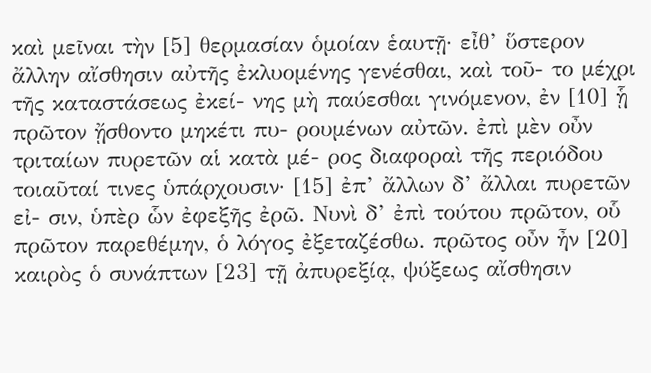καὶ μεῖναι τὴν [5] θερμασίαν ὁμοίαν ἑαυτῇ· εἶθ’ ὕστερον ἄλλην αἴσθησιν αὐτῆς ἐκλυομένης γενέσθαι, καὶ τοῦ‐ το μέχρι τῆς καταστάσεως ἐκεί‐ νης μὴ παύεσθαι γινόμενον, ἐν [10] ᾗ πρῶτον ᾔσθοντο μηκέτι πυ‐ ρουμένων αὐτῶν. ἐπὶ μὲν οὖν τριταίων πυρετῶν αἱ κατὰ μέ‐ ρος διαφοραὶ τῆς περιόδου τοιαῦταί τινες ὑπάρχουσιν· [15] ἐπ’ ἄλλων δ’ ἄλλαι πυρετῶν εἰ‐ σιν, ὑπὲρ ὧν ἐφεξῆς ἐρῶ. Νυνὶ δ’ ἐπὶ τούτου πρῶτον, οὗ πρῶτον παρεθέμην, ὁ λόγος ἐξεταζέσθω. πρῶτος οὖν ἦν [20] καιρὸς ὁ συνάπτων [23] τῇ ἀπυρεξίᾳ, ψύξεως αἴσθησιν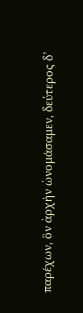παρέχων, ὃν ἀρχὴν ὠνομάσαμεν, δεύτερος δ’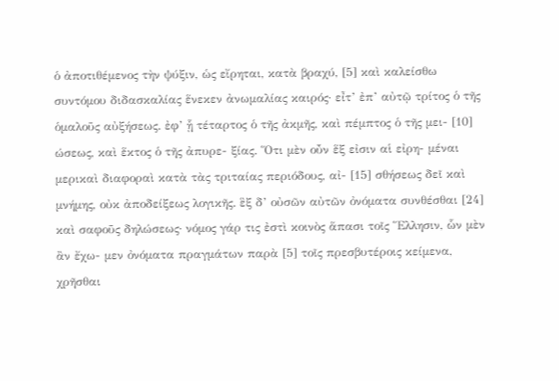ὁ ἀποτιθέμενος τὴν ψύξιν, ὡς εἴρηται, κατὰ βραχύ, [5] καὶ καλείσθω συντόμου διδασκαλίας ἕνεκεν ἀνωμαλίας καιρός· εἶτ’ ἐπ’ αὐτῷ τρίτος ὁ τῆς ὁμαλοῦς αὐξήσεως. ἐφ’ ᾗ τέταρτος ὁ τῆς ἀκμῆς, καὶ πέμπτος ὁ τῆς μει‐ [10] ώσεως, καὶ ἕκτος ὁ τῆς ἀπυρε‐ ξίας. Ὅτι μὲν οὖν ἕξ εἰσιν αἱ εἰρη‐ μέναι μερικαὶ διαφοραὶ κατὰ τὰς τριταίας περιόδους, αἰ‐ [15] σθήσεως δεῖ καὶ μνήμης, οὐκ ἀποδείξεως λογικῆς. ἓξ δ’ οὐσῶν αὐτῶν ὀνόματα συνθέσθαι [24] καὶ σαφοῦς δηλώσεως· νόμος γάρ τις ἐστὶ κοινὸς ἅπασι τοῖς Ἕλλησιν, ὧν μὲν ἂν ἔχω‐ μεν ὀνόματα πραγμάτων παρὰ [5] τοῖς πρεσβυτέροις κείμενα, χρῆσθαι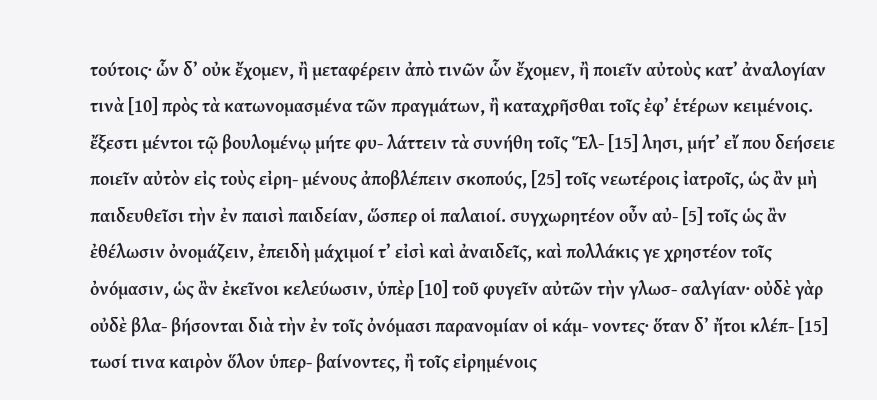τούτοις· ὧν δ’ οὐκ ἔχομεν, ἢ μεταφέρειν ἀπὸ τινῶν ὧν ἔχομεν, ἢ ποιεῖν αὐτοὺς κατ’ ἀναλογίαν τινὰ [10] πρὸς τὰ κατωνομασμένα τῶν πραγμάτων, ἢ καταχρῆσθαι τοῖς ἐφ’ ἑτέρων κειμένοις. ἔξεστι μέντοι τῷ βουλομένῳ μήτε φυ‐ λάττειν τὰ συνήθη τοῖς Ἕλ‐ [15] λησι, μήτ’ εἴ που δεήσειε ποιεῖν αὐτὸν εἰς τοὺς εἰρη‐ μένους ἀποβλέπειν σκοπούς, [25] τοῖς νεωτέροις ἰατροῖς, ὡς ἂν μὴ παιδευθεῖσι τὴν ἐν παισὶ παιδείαν, ὥσπερ οἱ παλαιοί. συγχωρητέον οὖν αὐ‐ [5] τοῖς ὡς ἂν ἐθέλωσιν ὀνομάζειν, ἐπειδὴ μάχιμοί τ’ εἰσὶ καὶ ἀναιδεῖς, καὶ πολλάκις γε χρηστέον τοῖς ὀνόμασιν, ὡς ἂν ἐκεῖνοι κελεύωσιν, ὑπὲρ [10] τοῦ φυγεῖν αὐτῶν τὴν γλωσ‐ σαλγίαν· οὐδὲ γὰρ οὐδὲ βλα‐ βήσονται διὰ τὴν ἐν τοῖς ὀνόμασι παρανομίαν οἱ κάμ‐ νοντες· ὅταν δ’ ἤτοι κλέπ‐ [15] τωσί τινα καιρὸν ὅλον ὑπερ‐ βαίνοντες, ἢ τοῖς εἰρημένοις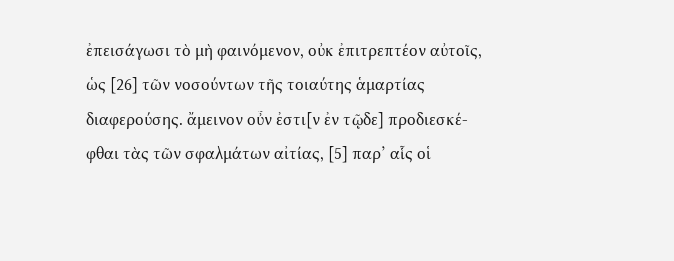ἐπεισάγωσι τὸ μὴ φαινόμενον, οὐκ ἐπιτρεπτέον αὐτοῖς, ὡς [26] τῶν νοσούντων τῆς τοιαύτης ἁμαρτίας διαφερούσης. ἄμεινον οὖν ἐστι[ν ἐν τῷδε] προδιεσκέ‐ φθαι τὰς τῶν σφαλμάτων αἰτίας, [5] παρ’ αἷς οἱ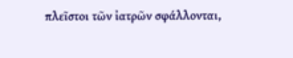πλεῖστοι τῶν ἰατρῶν σφάλλονται,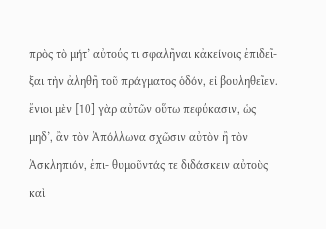πρὸς τὸ μήτ’ αὐτούς τι σφαλῆναι κἀκείνοις ἐπιδεῖ‐ ξαι τὴν ἀληθῆ τοῦ πράγματος ὁδόν, εἰ βουληθεῖεν. ἔνιοι μὲν [10] γὰρ αὐτῶν οὕτω πεφύκασιν, ὡς μηδ’, ἂν τὸν Ἀπόλλωνα σχῶσιν αὐτὸν ἢ τὸν Ἀσκληπιόν, ἐπι‐ θυμοῦντάς τε διδάσκειν αὐτοὺς καὶ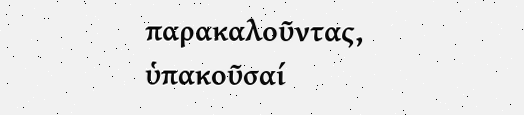παρακαλοῦντας, ὑπακοῦσαί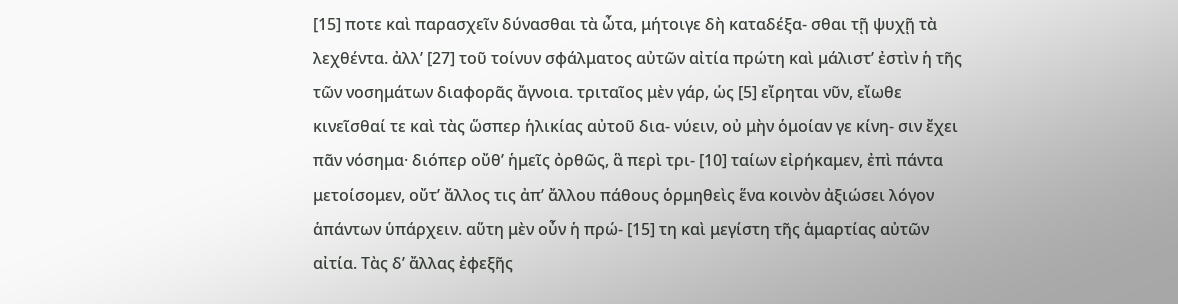[15] ποτε καὶ παρασχεῖν δύνασθαι τὰ ὦτα, μήτοιγε δὴ καταδέξα‐ σθαι τῇ ψυχῇ τὰ λεχθέντα. ἀλλ’ [27] τοῦ τοίνυν σφάλματος αὐτῶν αἰτία πρώτη καὶ μάλιστ’ ἐστὶν ἡ τῆς τῶν νοσημάτων διαφορᾶς ἄγνοια. τριταῖος μὲν γάρ, ὡς [5] εἴρηται νῦν, εἴωθε κινεῖσθαί τε καὶ τὰς ὥσπερ ἡλικίας αὐτοῦ δια‐ νύειν, οὐ μὴν ὁμοίαν γε κίνη‐ σιν ἔχει πᾶν νόσημα· διόπερ οὔθ’ ἡμεῖς ὀρθῶς, ἃ περὶ τρι‐ [10] ταίων εἰρήκαμεν, ἐπὶ πάντα μετοίσομεν, οὔτ’ ἄλλος τις ἀπ’ ἄλλου πάθους ὁρμηθεὶς ἕνα κοινὸν ἀξιώσει λόγον ἁπάντων ὑπάρχειν. αὕτη μὲν οὖν ἡ πρώ‐ [15] τη καὶ μεγίστη τῆς ἁμαρτίας αὐτῶν αἰτία. Τὰς δ’ ἄλλας ἐφεξῆς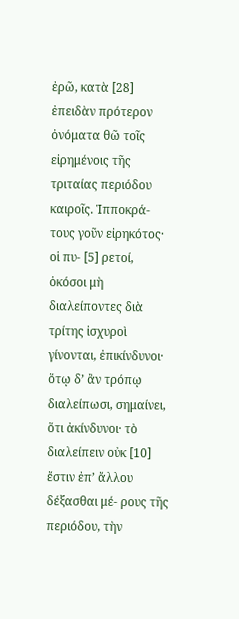ἐρῶ, κατὰ [28] ἐπειδὰν πρότερον ὀνόματα θῶ τοῖς εἰρημένοις τῆς τριταίας περιόδου καιροῖς. Ἱπποκρά‐ τους γοῦν εἰρηκότος· οἱ πυ‐ [5] ρετοί, ὁκόσοι μὴ διαλείποντες διὰ τρίτης ἰσχυροὶ γίνονται, ἐπικίνδυνοι· ὅτῳ δ’ ἂν τρόπῳ διαλείπωσι, σημαίνει, ὅτι ἀκίνδυνοι· τὸ διαλείπειν οὐκ [10] ἔστιν ἐπ’ ἄλλου δέξασθαι μέ‐ ρους τῆς περιόδου, τὴν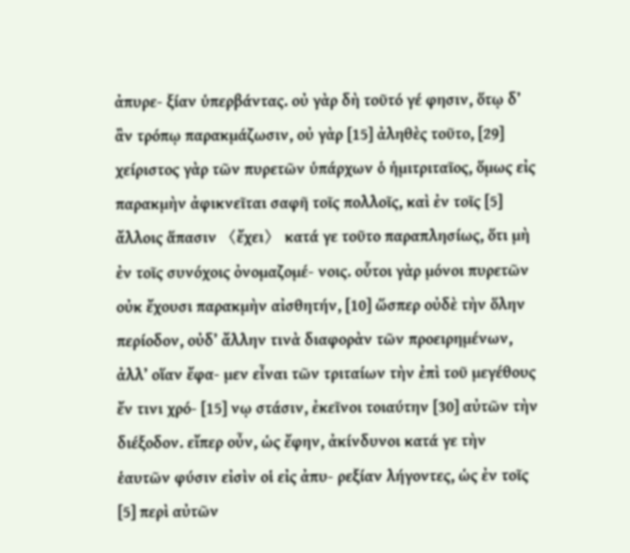ἀπυρε‐ ξίαν ὑπερβάντας. οὐ γὰρ δὴ τοῦτό γέ φησιν, ὅτῳ δ’ ἂν τρόπῳ παρακμάζωσιν, οὐ γὰρ [15] ἀληθὲς τοῦτο, [29] χείριστος γὰρ τῶν πυρετῶν ὑπάρχων ὁ ἡμιτριταῖος, ὅμως εἰς παρακμὴν ἀφικνεῖται σαφῆ τοῖς πολλοῖς, καὶ ἐν τοῖς [5] ἄλλοις ἅπασιν 〈ἔχει〉 κατά γε τοῦτο παραπλησίως, ὅτι μὴ ἐν τοῖς συνόχοις ὀνομαζομέ‐ νοις. οὗτοι γὰρ μόνοι πυρετῶν οὐκ ἔχουσι παρακμὴν αἰσθητήν, [10] ὥσπερ οὐδὲ τὴν ὅλην περίοδον, οὐδ’ ἄλλην τινὰ διαφορὰν τῶν προειρημένων, ἀλλ’ οἵαν ἔφα‐ μεν εἶναι τῶν τριταίων τὴν ἐπὶ τοῦ μεγέθους ἔν τινι χρό‐ [15] νῳ στάσιν, ἐκεῖνοι τοιαύτην [30] αὐτῶν τὴν διέξοδον. εἴπερ οὖν, ὡς ἔφην, ἀκίνδυνοι κατά γε τὴν ἑαυτῶν φύσιν εἰσὶν οἱ εἰς ἀπυ‐ ρεξίαν λήγοντες, ὡς ἐν τοῖς [5] περὶ αὐτῶν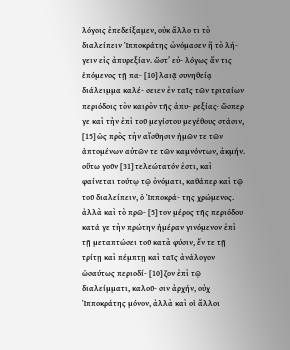λόγοις ἐπεδείξαμεν, οὐκ ἄλλο τι τὸ διαλείπειν Ἱπποκράτης ὠνόμασεν ἢ τὸ λή‐ γειν εἰς ἀπυρεξίαν. ὥστ’ εὐ‐ λόγως ἄν τις ἑπόμενος τῇ πα‐ [10] λαιᾷ συνηθείᾳ διάλειμμα καλέ‐ σειεν ἐν ταῖς τῶν τριταίων περιόδοις τὸν καιρὸν τῆς ἀπυ‐ ρεξίας· ὥσπερ γε καὶ τὴν ἐπὶ τοῦ μεγίστου μεγέθους στάσιν, [15] ὡς πρὸς τὴν αἴσθησιν ἡμῶν τε τῶν ἁπτομένων αὐτῶν τε τῶν καμνόντων, ἀκμήν. οὕτω γοῦν [31] τελεώτατόν ἐστι, καὶ φαίνεται τούτῳ τῷ ὀνόματι, καθάπερ καὶ τῷ τοῦ διαλείπειν, ὁ Ἱπποκρά‐ της χρώμενος. ἀλλὰ καὶ τὸ πρῶ‐ [5] τον μέρος τῆς περιόδου κατά γε τὴν πρώτην ἡμέραν γινόμενον ἐπὶ τῇ μεταπτώσει τοῦ κατὰ φύσιν, ἔν τε τῇ τρίτῃ καὶ πέμπτῃ καὶ ταῖς ἀνάλογον ὡσαύτως περιοδί‐ [10] ζον ἐπὶ τῷ διαλείμματι, καλοῦ‐ σιν ἀρχήν, οὐχ Ἱπποκράτης μόνον, ἀλλὰ καὶ οἱ ἄλλοι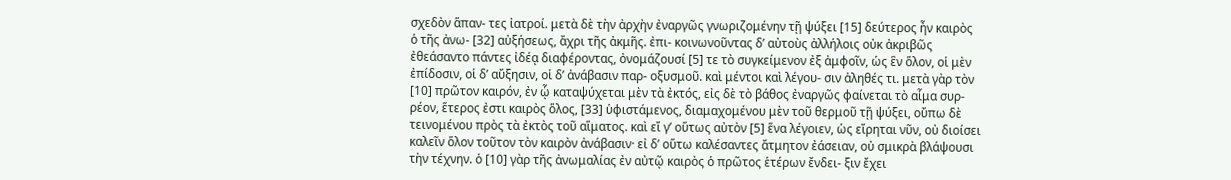σχεδὸν ἅπαν‐ τες ἰατροί. μετὰ δὲ τὴν ἀρχὴν ἐναργῶς γνωριζομένην τῇ ψύξει [15] δεύτερος ἦν καιρὸς ὁ τῆς ἀνω‐ [32] αὐξήσεως, ἄχρι τῆς ἀκμῆς. ἐπι‐ κοινωνοῦντας δ’ αὐτοὺς ἀλλήλοις οὐκ ἀκριβῶς ἐθεάσαντο πάντες ἰδέᾳ διαφέροντας, ὀνομάζουσί [5] τε τὸ συγκείμενον ἐξ ἀμφοῖν, ὡς ἓν ὅλον, οἱ μὲν ἐπίδοσιν, οἱ δ’ αὔξησιν, οἱ δ’ ἀνάβασιν παρ‐ οξυσμοῦ. καὶ μέντοι καὶ λέγου‐ σιν ἀληθές τι. μετὰ γὰρ τὸν [10] πρῶτον καιρόν, ἐν ᾧ καταψύχεται μὲν τὰ ἐκτός, εἰς δὲ τὸ βάθος ἐναργῶς φαίνεται τὸ αἷμα συρ‐ ρέον, ἕτερος ἐστι καιρὸς ὅλος, [33] ὑφιστάμενος, διαμαχομένου μὲν τοῦ θερμοῦ τῇ ψύξει, οὔπω δὲ τεινομένου πρὸς τὰ ἐκτὸς τοῦ αἵματος. καὶ εἴ γ’ οὕτως αὐτὸν [5] ἕνα λέγοιεν, ὡς εἴρηται νῦν, οὐ διοίσει καλεῖν ὅλον τοῦτον τὸν καιρὸν ἀνάβασιν· εἰ δ’ οὕτω καλέσαντες ἄτμητον ἐάσειαν, οὐ σμικρὰ βλάψουσι τὴν τέχνην. ὁ [10] γὰρ τῆς ἀνωμαλίας ἐν αὐτῷ καιρὸς ὁ πρῶτος ἑτέρων ἔνδει‐ ξιν ἔχει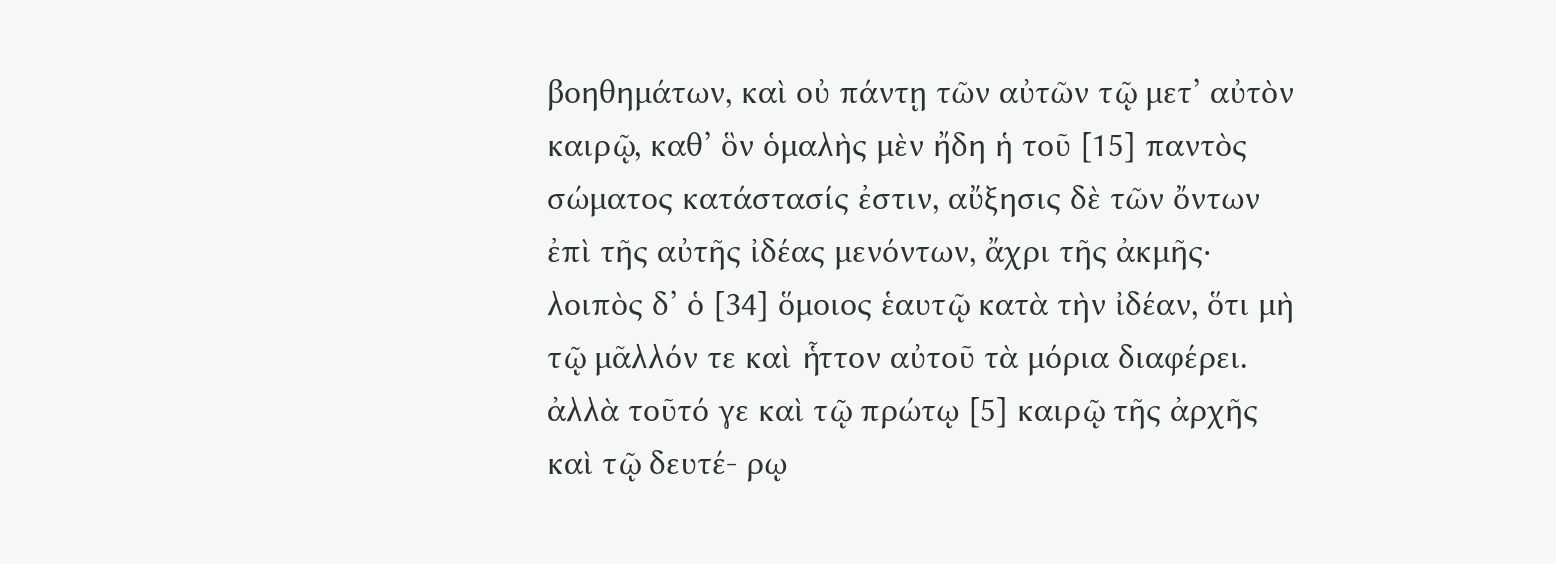βοηθημάτων, καὶ οὐ πάντῃ τῶν αὐτῶν τῷ μετ’ αὐτὸν καιρῷ, καθ’ ὃν ὁμαλὴς μὲν ἤδη ἡ τοῦ [15] παντὸς σώματος κατάστασίς ἐστιν, αὔξησις δὲ τῶν ὄντων ἐπὶ τῆς αὐτῆς ἰδέας μενόντων, ἄχρι τῆς ἀκμῆς· λοιπὸς δ’ ὁ [34] ὅμοιος ἑαυτῷ κατὰ τὴν ἰδέαν, ὅτι μὴ τῷ μᾶλλόν τε καὶ ἧττον αὐτοῦ τὰ μόρια διαφέρει. ἀλλὰ τοῦτό γε καὶ τῷ πρώτῳ [5] καιρῷ τῆς ἀρχῆς καὶ τῷ δευτέ‐ ρῳ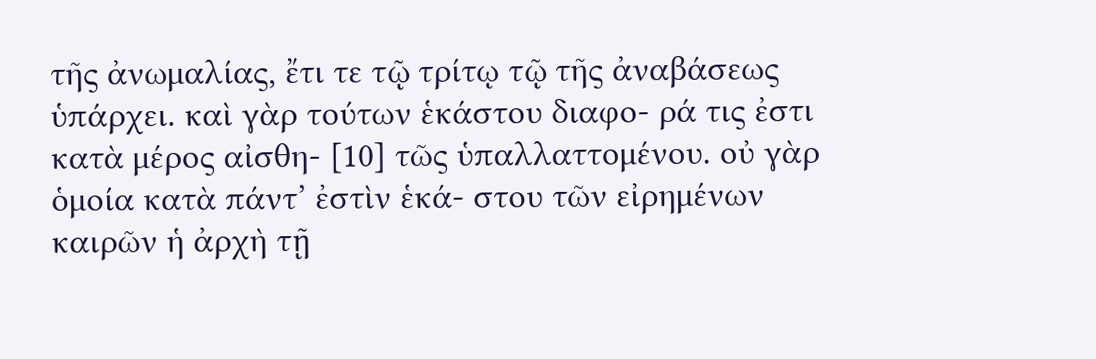τῆς ἀνωμαλίας, ἔτι τε τῷ τρίτῳ τῷ τῆς ἀναβάσεως ὑπάρχει. καὶ γὰρ τούτων ἑκάστου διαφο‐ ρά τις ἐστι κατὰ μέρος αἰσθη‐ [10] τῶς ὑπαλλαττομένου. οὐ γὰρ ὁμοία κατὰ πάντ’ ἐστὶν ἑκά‐ στου τῶν εἰρημένων καιρῶν ἡ ἀρχὴ τῇ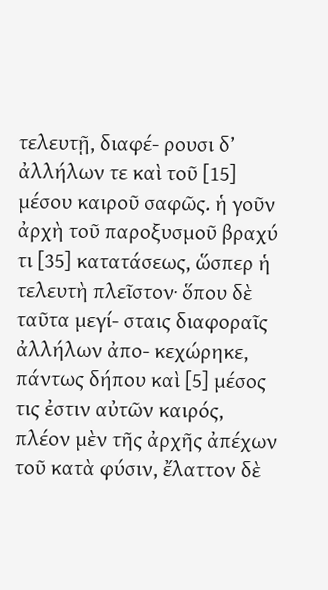τελευτῇ, διαφέ‐ ρουσι δ’ ἀλλήλων τε καὶ τοῦ [15] μέσου καιροῦ σαφῶς. ἡ γοῦν ἀρχὴ τοῦ παροξυσμοῦ βραχύ τι [35] κατατάσεως, ὥσπερ ἡ τελευτὴ πλεῖστον· ὅπου δὲ ταῦτα μεγί‐ σταις διαφοραῖς ἀλλήλων ἀπο‐ κεχώρηκε, πάντως δήπου καὶ [5] μέσος τις ἐστιν αὐτῶν καιρός, πλέον μὲν τῆς ἀρχῆς ἀπέχων τοῦ κατὰ φύσιν, ἔλαττον δὲ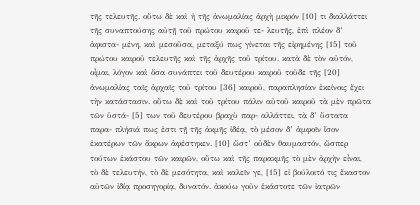τῆς τελευτῆς. οὕτω δὲ καὶ ἡ τῆς ἀνωμαλίας ἀρχὴ μικρόν [10] τι διαλλάττει τῆς συναπτούσης αὐτῇ τοῦ πρώτου καιροῦ τε‐ λευτῆς, ἐπὶ πλέον δ’ ἀφιστα‐ μένη, καὶ μεσοῦσα, μεταξύ πως γίνεται τῆς εἰρημένης [15] τοῦ πρώτου καιροῦ τελευτῆς καὶ τῆς ἀρχῆς τοῦ τρίτου. κατὰ δὲ τὸν αὐτόν, οἶμαι, λόγον καὶ ὅσα συνάπτει τοῦ δευτέρου καιροῦ τοῦδε τῆς [20] ἀνωμαλίας ταῖς ἀρχαῖς τοῦ τρίτου [36] καιροῦ, παραπλησίαν ἐκείνοις ἔχει τὴν κατάστασιν. οὕτω δὲ καὶ τοῦ τρίτου πάλιν αὐτοῦ καιροῦ τὰ μὲν πρῶτα τῶν ὑστά‐ [5] των τοῦ δευτέρου βραχὺ παρ‐ αλλάττει, τὰ δ’ ὕστατα παρα‐ πλήσιά πως ἐστι τῇ τῆς ἀκμῆς ἰδέᾳ, τὸ μέσον δ’ ἀμφοῖν ἴσον ἑκατέρων τῶν ἄκρων ἀφέστηκεν. [10] ὥστ’ οὐδὲν θαυμαστόν, ὥσπερ τούτων ἑκάστου τῶν καιρῶν, οὕτω καὶ τῆς παρακμῆς τὸ μὲν ἀρχὴν εἶναι, τὸ δὲ τελευτήν, τὸ δὲ μεσότητα, καὶ καλεῖν γε, [15] εἰ βούλοιτό τις ἕκαστον αὐτῶν ἰδίᾳ προσηγορίᾳ, δυνατόν. ἀκούω γοῦν ἑκάστοτε τῶν ἰατρῶν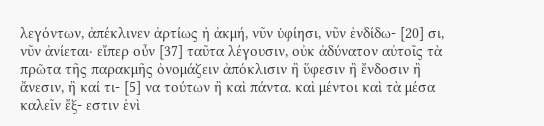λεγόντων, ἀπέκλινεν ἀρτίως ἡ ἀκμή, νῦν ὑφίησι, νῦν ἐνδίδω‐ [20] σι, νῦν ἀνίεται· εἴπερ οὖν [37] ταῦτα λέγουσιν, οὐκ ἀδύνατον αὐτοῖς τὰ πρῶτα τῆς παρακμῆς ὀνομάζειν ἀπόκλισιν ἢ ὕφεσιν ἢ ἔνδοσιν ἢ ἄνεσιν, ἢ καί τι‐ [5] να τούτων ἢ καὶ πάντα. καὶ μέντοι καὶ τὰ μέσα καλεῖν ἔξ‐ εστιν ἑνὶ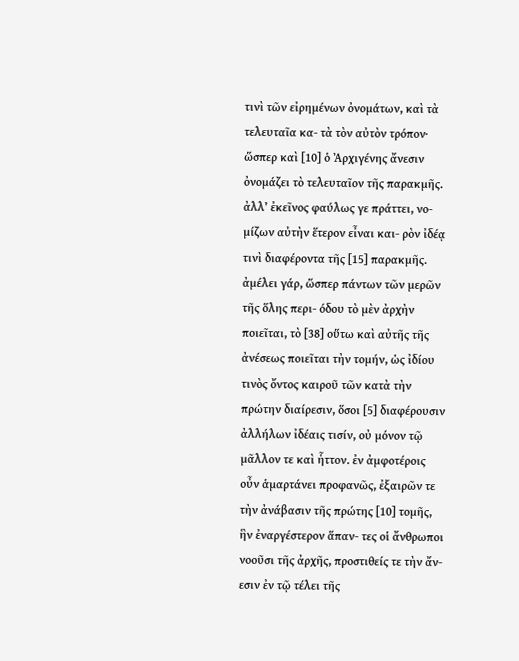τινὶ τῶν εἰρημένων ὀνομάτων, καὶ τὰ τελευταῖα κα‐ τὰ τὸν αὐτὸν τρόπον· ὥσπερ καὶ [10] ὁ Ἀρχιγένης ἄνεσιν ὀνομάζει τὸ τελευταῖον τῆς παρακμῆς. ἀλλ’ ἐκεῖνος φαύλως γε πράττει, νο‐ μίζων αὐτὴν ἕτερον εἶναι και‐ ρὸν ἰδέᾳ τινὶ διαφέροντα τῆς [15] παρακμῆς. ἀμέλει γάρ, ὥσπερ πάντων τῶν μερῶν τῆς ὅλης περι‐ όδου τὸ μὲν ἀρχὴν ποιεῖται, τὸ [38] οὕτω καὶ αὐτῆς τῆς ἀνέσεως ποιεῖται τὴν τομήν, ὡς ἰδίου τινὸς ὄντος καιροῦ τῶν κατὰ τὴν πρώτην διαίρεσιν, ὅσοι [5] διαφέρουσιν ἀλλήλων ἰδέαις τισίν, οὐ μόνον τῷ μᾶλλον τε καὶ ἧττον. ἐν ἀμφοτέροις οὖν ἁμαρτάνει προφανῶς, ἐξαιρῶν τε τὴν ἀνάβασιν τῆς πρώτης [10] τομῆς, ἣν ἐναργέστερον ἅπαν‐ τες οἱ ἄνθρωποι νοοῦσι τῆς ἀρχῆς, προστιθείς τε τὴν ἄν‐ εσιν ἐν τῷ τέλει τῆς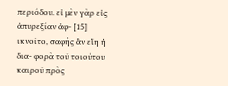περιόδου. εἰ μὲν γὰρ εἰς ἀπυρεξίαν ἀφ‐ [15] ικνοῖτο, σαφὴς ἂν εἴη ἡ δια‐ φορὰ τοῦ τοιούτου καιροῦ πρὸς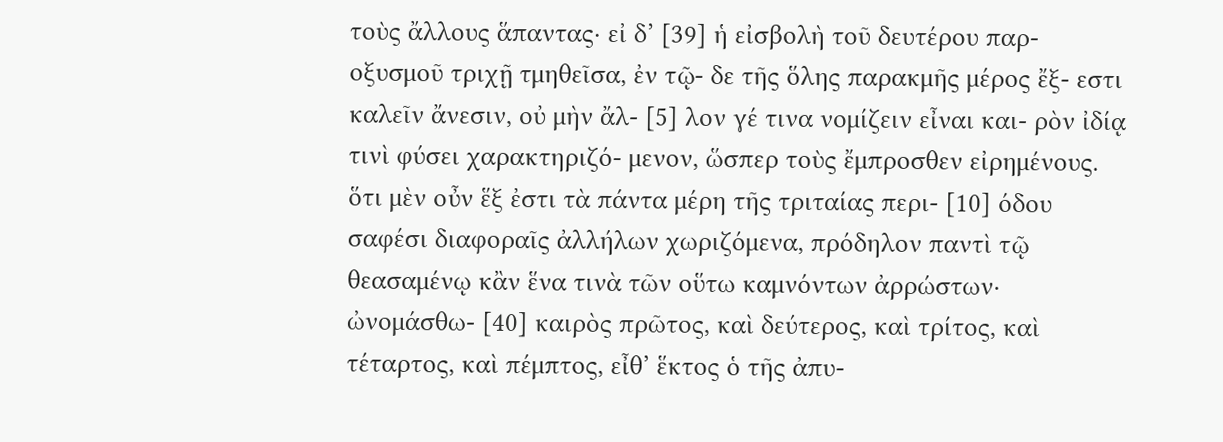τοὺς ἄλλους ἅπαντας· εἰ δ’ [39] ἡ εἰσβολὴ τοῦ δευτέρου παρ‐ οξυσμοῦ τριχῇ τμηθεῖσα, ἐν τῷ‐ δε τῆς ὅλης παρακμῆς μέρος ἔξ‐ εστι καλεῖν ἄνεσιν, οὐ μὴν ἄλ‐ [5] λον γέ τινα νομίζειν εἶναι και‐ ρὸν ἰδίᾳ τινὶ φύσει χαρακτηριζό‐ μενον, ὥσπερ τοὺς ἔμπροσθεν εἰρημένους. ὅτι μὲν οὖν ἕξ ἐστι τὰ πάντα μέρη τῆς τριταίας περι‐ [10] όδου σαφέσι διαφοραῖς ἀλλήλων χωριζόμενα, πρόδηλον παντὶ τῷ θεασαμένῳ κἂν ἕνα τινὰ τῶν οὕτω καμνόντων ἀρρώστων· ὠνομάσθω‐ [40] καιρὸς πρῶτος, καὶ δεύτερος, καὶ τρίτος, καὶ τέταρτος, καὶ πέμπτος, εἶθ’ ἕκτος ὁ τῆς ἀπυ‐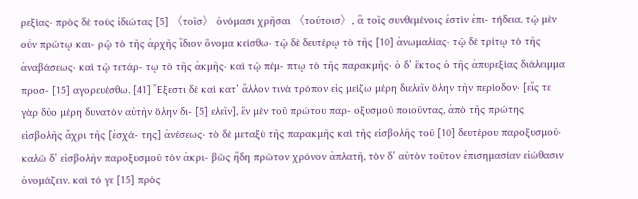ρεξίας· πρὸς δὲ τοὺς ἰδιώτας [5] 〈τοῖσ〉 ὀνόμασι χρῆσαι 〈τούτοισ〉, ἃ τοῖς συνθεμένοις ἐστὶν ἐπι‐ τήδεια. τῷ μὲν οὖν πρώτῳ και‐ ρῷ τὸ τῆς ἀρχῆς ἴδιον ὄνομα κείσθω· τῷ δὲ δευτέρῳ τὸ τῆς [10] ἀνωμαλίας· τῷ δὲ τρίτῳ τὸ τῆς ἀναβάσεως· καὶ τῷ τετάρ‐ τῳ τὸ τῆς ἀκμῆς· καὶ τῷ πέμ‐ πτῳ τὸ τῆς παρακμῆς· ὁ δ’ ἕκτος ὁ τῆς ἀπυρεξίας διάλειμμα προσ‐ [15] αγορευέσθω. [41] Ἔξεστι δὲ καὶ κατ’ ἄλλον τινὰ τρόπον εἰς μείζω μέρη διελεῖν ὅλην τὴν περίοδον· [εἴς τε γὰρ δύο μέρη δυνατὸν αὐτὴν ὅλην δι‐ [5] ελεῖν], ἓν μὲν τοῦ πρώτου παρ‐ οξυσμοῦ ποιοῦντας, ἀπὸ τῆς πρώτης εἰσβολῆς ἄχρι τῆς [ἐσχά‐ της] ἀνέσεως· τὸ δὲ μεταξὺ τῆς παρακμῆς καὶ τῆς εἰσβολῆς τοῦ [10] δευτέρου παροξυσμοῦ· καλῶ δ’ εἰσβολὴν παροξυσμοῦ τὸν ἀκρι‐ βῶς ἤδη πρῶτον χρόνον ἀπλατῆ, τὸν δ’ αὐτὸν τοῦτον ἐπισημασίαν εἰώθασιν ὀνομάζειν. καὶ τό γε [15] πρὸς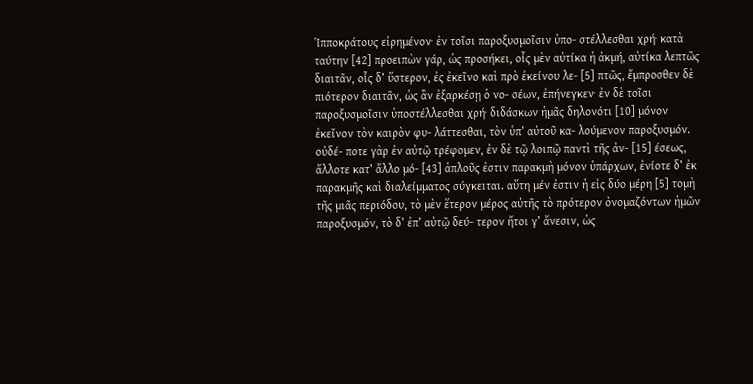Ἱπποκράτους εἰρημένον· ἐν τοῖσι παροξυσμοῖσιν ὑπο‐ στέλλεσθαι χρή· κατὰ ταύτην [42] προειπὼν γάρ, ὡς προσήκει, οἷς μὲν αὐτίκα ἡ ἀκμή, αὐτίκα λεπτῶς διαιτᾶν, οἷς δ’ ὕστερον, ἐς ἐκεῖνο καὶ πρὸ ἐκείνου λε‐ [5] πτῶς, ἔμπροσθεν δὲ πιότερον διαιτᾶν, ὡς ἂν ἐξαρκέσῃ ὁ νο‐ σέων, ἐπήνεγκεν· ἐν δὲ τοῖσι παροξυσμοῖσιν ὑποστέλλεσθαι χρή· διδάσκων ἡμᾶς δηλονότι [10] μόνον ἐκεῖνον τὸν καιρὸν φυ‐ λάττεσθαι, τὸν ὑπ’ αὐτοῦ κα‐ λούμενον παροξυσμόν. οὐδέ‐ ποτε γὰρ ἐν αὐτῷ τρέφομεν, ἐν δὲ τῷ λοιπῷ παντὶ τῆς ἀν‐ [15] έσεως, ἄλλοτε κατ’ ἄλλο μό‐ [43] ἁπλοῦς ἐστιν παρακμὴ μόνον ὑπάρχων, ἐνίοτε δ’ ἐκ παρακμῆς καὶ διαλείμματος σύγκειται. αὕτη μέν ἐστιν ἡ εἰς δύο μέρη [5] τομὴ τῆς μιᾶς περιόδου, τὸ μὲν ἕτερον μέρος αὐτῆς τὸ πρότερον ὀνομαζόντων ἡμῶν παροξυσμόν, τὸ δ’ ἐπ’ αὐτῷ δεύ‐ τερον ἤτοι γ’ ἄνεσιν, ὡς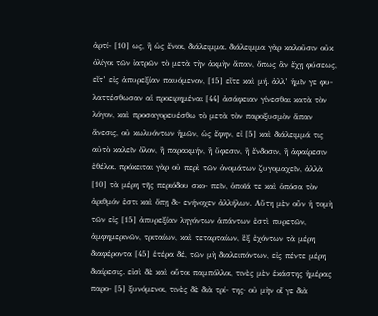ἀρτί‐ [10] ως, ἢ ὡς ἔνιοι, διάλειμμα. διάλειμμα γὰρ καλοῦσιν οὐκ ὀλίγοι τῶν ἰατρῶν τὸ μετὰ τὴν ἀκμὴν ἅπαν, ὅπως ἂν ἔχῃ φύσεως, εἴτ’ εἰς ἀπυρεξίαν παυόμενον, [15] εἴτε καὶ μή. ἀλλ’ ἡμῖν γε φυ‐ λαττέσθωσαν αἱ προειρημέναι [44] ἀσάφειαν γίνεσθαι κατὰ τὸν λόγον, καὶ προσαγορευέσθω τὸ μετὰ τὸν παροξυσμὸν ἅπαν ἄνεσις, οὐ κωλυόντων ἡμῶν, ὡς ἔφην, εἰ [5] καὶ διάλειμμά τις αὐτὸ καλεῖν ὅλον, ἢ παρακμήν, ἢ ὕφεσιν, ἢ ἔνδοσιν, ἢ ἀφαίρεσιν ἐθέλοι. πρόκειται γὰρ οὐ περὶ τῶν ὀνομάτων ζυγομαχεῖν, ἀλλὰ [10] τὰ μέρη τῆς περιόδου σκο‐ πεῖν, ὁποῖά τε καὶ ὁπόσα τὸν ἀριθμόν ἐστι καὶ ὅπῃ δι‐ ενήνοχεν ἀλλήλων. Αὕτη μὲν οὖν ἡ τομὴ τῶν εἰς [15] ἀπυρεξίαν ληγόντων ἁπάντων ἐστὶ πυρετῶν, ἀμφημερινῶν, τριταίων, καὶ τεταρταίων, ἓξ ἐχόντων τὰ μέρη διαφέροντα [45] ἑτέρα δέ, τῶν μὴ διαλειπόντων, εἰς πέντε μέρη διαίρεσις. εἰσὶ δὲ καὶ οὗτοι παμπόλλοι, τινὲς μὲν ἑκάστης ἡμέρας παρο‐ [5] ξυνόμενοι, τινὲς δὲ διὰ τρί‐ της· οὐ μὴν οἵ γε διὰ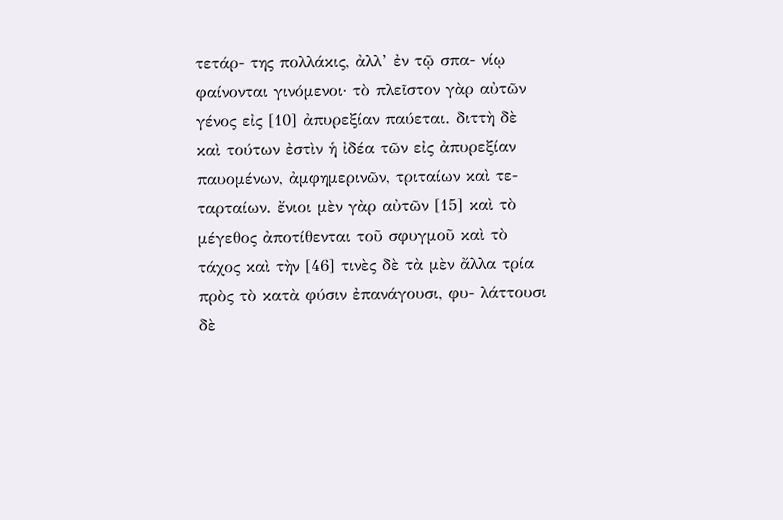τετάρ‐ της πολλάκις, ἀλλ’ ἐν τῷ σπα‐ νίῳ φαίνονται γινόμενοι· τὸ πλεῖστον γὰρ αὐτῶν γένος εἰς [10] ἀπυρεξίαν παύεται. διττὴ δὲ καὶ τούτων ἐστὶν ἡ ἰδέα τῶν εἰς ἀπυρεξίαν παυομένων, ἀμφημερινῶν, τριταίων καὶ τε‐ ταρταίων. ἔνιοι μὲν γὰρ αὐτῶν [15] καὶ τὸ μέγεθος ἀποτίθενται τοῦ σφυγμοῦ καὶ τὸ τάχος καὶ τὴν [46] τινὲς δὲ τὰ μὲν ἄλλα τρία πρὸς τὸ κατὰ φύσιν ἐπανάγουσι, φυ‐ λάττουσι δὲ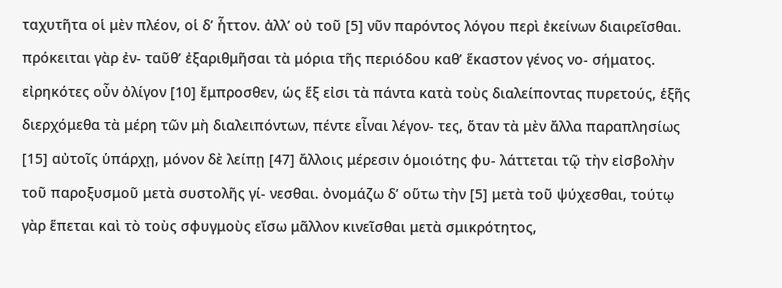ταχυτῆτα οἱ μὲν πλέον, οἱ δ’ ἧττον. ἀλλ’ οὐ τοῦ [5] νῦν παρόντος λόγου περὶ ἐκείνων διαιρεῖσθαι. πρόκειται γὰρ ἐν‐ ταῦθ’ ἐξαριθμῆσαι τὰ μόρια τῆς περιόδου καθ’ ἕκαστον γένος νο‐ σήματος. εἰρηκότες οὖν ὀλίγον [10] ἔμπροσθεν, ὡς ἕξ εἰσι τὰ πάντα κατὰ τοὺς διαλείποντας πυρετούς, ἑξῆς διερχόμεθα τὰ μέρη τῶν μὴ διαλειπόντων, πέντε εἶναι λέγον‐ τες, ὅταν τὰ μὲν ἄλλα παραπλησίως [15] αὐτοῖς ὑπάρχῃ, μόνον δὲ λείπῃ [47] ἄλλοις μέρεσιν ὁμοιότης φυ‐ λάττεται τῷ τὴν εἰσβολὴν τοῦ παροξυσμοῦ μετὰ συστολῆς γί‐ νεσθαι. ὀνομάζω δ’ οὕτω τὴν [5] μετὰ τοῦ ψύχεσθαι, τούτῳ γὰρ ἕπεται καὶ τὸ τοὺς σφυγμοὺς εἴσω μᾶλλον κινεῖσθαι μετὰ σμικρότητος,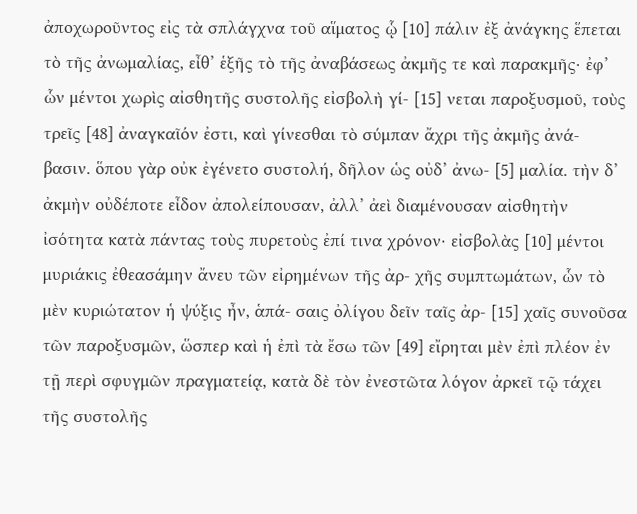ἀποχωροῦντος εἰς τὰ σπλάγχνα τοῦ αἵματος ᾧ [10] πάλιν ἐξ ἀνάγκης ἕπεται τὸ τῆς ἀνωμαλίας, εἶθ’ ἑξῆς τὸ τῆς ἀναβάσεως ἀκμῆς τε καὶ παρακμῆς· ἐφ’ ὧν μέντοι χωρὶς αἰσθητῆς συστολῆς εἰσβολὴ γί‐ [15] νεται παροξυσμοῦ, τοὺς τρεῖς [48] ἀναγκαῖόν ἐστι, καὶ γίνεσθαι τὸ σύμπαν ἄχρι τῆς ἀκμῆς ἀνά‐ βασιν. ὅπου γὰρ οὐκ ἐγένετο συστολή, δῆλον ὡς οὐδ’ ἀνω‐ [5] μαλία. τὴν δ’ ἀκμὴν οὐδέποτε εἶδον ἀπολείπουσαν, ἀλλ’ ἀεὶ διαμένουσαν αἰσθητὴν ἰσότητα κατὰ πάντας τοὺς πυρετοὺς ἐπί τινα χρόνον· εἰσβολὰς [10] μέντοι μυριάκις ἐθεασάμην ἄνευ τῶν εἰρημένων τῆς ἀρ‐ χῆς συμπτωμάτων, ὧν τὸ μὲν κυριώτατον ἡ ψύξις ἦν, ἁπά‐ σαις ὀλίγου δεῖν ταῖς ἀρ‐ [15] χαῖς συνοῦσα τῶν παροξυσμῶν, ὥσπερ καὶ ἡ ἐπὶ τὰ ἔσω τῶν [49] εἴρηται μὲν ἐπὶ πλέον ἐν τῇ περὶ σφυγμῶν πραγματείᾳ, κατὰ δὲ τὸν ἐνεστῶτα λόγον ἀρκεῖ τῷ τάχει τῆς συστολῆς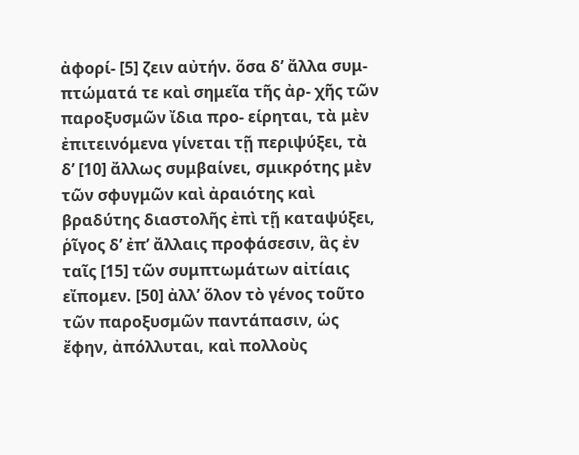ἀφορί‐ [5] ζειν αὐτήν. ὅσα δ’ ἄλλα συμ‐ πτώματά τε καὶ σημεῖα τῆς ἀρ‐ χῆς τῶν παροξυσμῶν ἴδια προ‐ είρηται, τὰ μὲν ἐπιτεινόμενα γίνεται τῇ περιψύξει, τὰ δ’ [10] ἄλλως συμβαίνει, σμικρότης μὲν τῶν σφυγμῶν καὶ ἀραιότης καὶ βραδύτης διαστολῆς ἐπὶ τῇ καταψύξει, ῥῖγος δ’ ἐπ’ ἄλλαις προφάσεσιν, ἃς ἐν ταῖς [15] τῶν συμπτωμάτων αἰτίαις εἴπομεν. [50] ἀλλ’ ὅλον τὸ γένος τοῦτο τῶν παροξυσμῶν παντάπασιν, ὡς ἔφην, ἀπόλλυται, καὶ πολλοὺς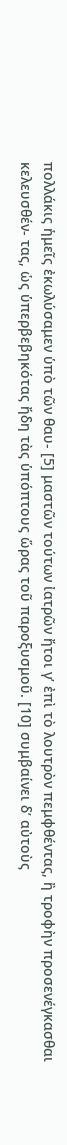πολλάκις ἡμεῖς ἐκωλύσαμεν ὑπὸ τῶν θαυ‐ [5] μαστῶν τούτων ἰατρῶν ἤτοι γ’ ἐπὶ τὸ λουτρὸν πεμφθέντας, ἢ τροφὴν προσενέγκασθαι κελευσθέν‐ τας, ὡς ὑπερβεβηκότας ἤδη τὰς ὑπόπτους ὥρας τοῦ παροξυσμοῦ. [10] συμβαίνει δ’ αὐτοὺς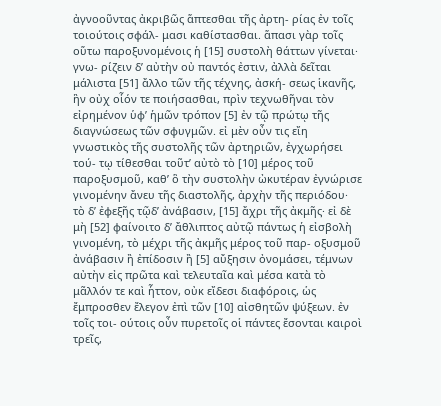ἀγνοοῦντας ἀκριβῶς ἅπτεσθαι τῆς ἀρτη‐ ρίας ἐν τοῖς τοιούτοις σφάλ‐ μασι καθίστασθαι. ἅπασι γὰρ τοῖς οὕτω παροξυνομένοις ἡ [15] συστολὴ θάττων γίνεται· γνω‐ ρίζειν δ’ αὐτὴν οὐ παντός ἐστιν, ἀλλὰ δεῖται μάλιστα [51] ἄλλο τῶν τῆς τέχνης, ἀσκή‐ σεως ἱκανῆς, ἣν οὐχ οἷόν τε ποιήσασθαι, πρὶν τεχνωθῆναι τὸν εἰρημένον ὑφ’ ἡμῶν τρόπον [5] ἐν τῷ πρώτῳ τῆς διαγνώσεως τῶν σφυγμῶν. εἰ μὲν οὖν τις εἴη γνωστικὸς τῆς συστολῆς τῶν ἀρτηριῶν, ἐγχωρήσει τού‐ τῳ τίθεσθαι τοῦτ’ αὐτὸ τὸ [10] μέρος τοῦ παροξυσμοῦ, καθ’ ὃ τὴν συστολὴν ὠκυτέραν ἐγνώρισε γινομένην ἄνευ τῆς διαστολῆς, ἀρχὴν τῆς περιόδου· τὸ δ’ ἐφεξῆς τῷδ’ ἀνάβασιν, [15] ἄχρι τῆς ἀκμῆς· εἰ δὲ μὴ [52] φαίνοιτο δ’ ἄθλιπτος αὐτῷ πάντως ἡ εἰσβολὴ γινομένη, τὸ μέχρι τῆς ἀκμῆς μέρος τοῦ παρ‐ οξυσμοῦ ἀνάβασιν ἢ ἐπίδοσιν ἢ [5] αὔξησιν ὀνομάσει, τέμνων αὐτὴν εἰς πρῶτα καὶ τελευταῖα καὶ μέσα κατὰ τὸ μᾶλλόν τε καὶ ἧττον, οὐκ εἴδεσι διαφόροις, ὡς ἔμπροσθεν ἔλεγον ἐπὶ τῶν [10] αἰσθητῶν ψύξεων. ἐν τοῖς τοι‐ ούτοις οὖν πυρετοῖς οἱ πάντες ἔσονται καιροὶ τρεῖς,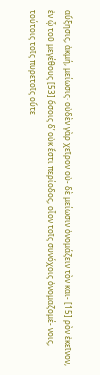αὔξησις, ἀκμή, μείωσις· οὐδὲν γὰρ χεῖρον οὐ‐ δὲ μείωσιν ὀνομάζειν τὸν και‐ [15] ρὸν ἐκεῖνον, ἐν ᾧ τοῦ μεγέθους [53] ὅσοις δ’ οὐκ ἔστι περίοδος, οἷον τοῖς συνόχοις ὀνομαζομέ‐ νοις, τούτοις τοῖς πυρετοῖς οὔτε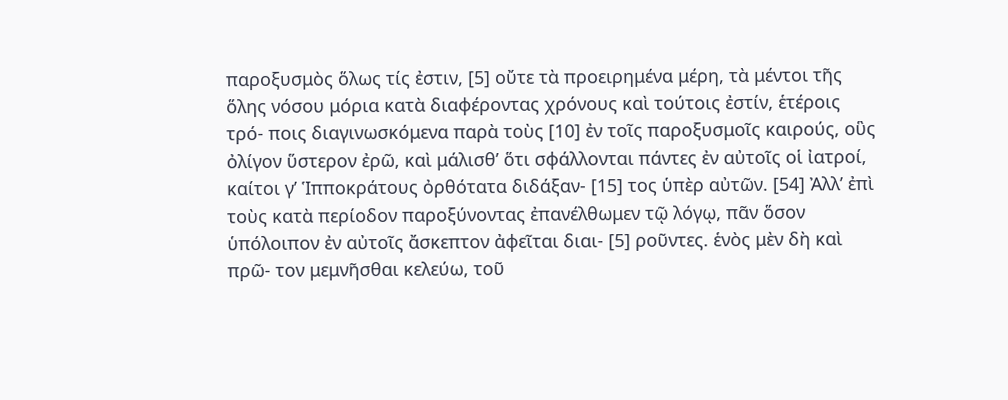παροξυσμὸς ὅλως τίς ἐστιν, [5] οὔτε τὰ προειρημένα μέρη, τὰ μέντοι τῆς ὅλης νόσου μόρια κατὰ διαφέροντας χρόνους καὶ τούτοις ἐστίν, ἑτέροις τρό‐ ποις διαγινωσκόμενα παρὰ τοὺς [10] ἐν τοῖς παροξυσμοῖς καιρούς, οὓς ὀλίγον ὕστερον ἐρῶ, καὶ μάλισθ’ ὅτι σφάλλονται πάντες ἐν αὐτοῖς οἱ ἰατροί, καίτοι γ’ Ἱπποκράτους ὀρθότατα διδάξαν‐ [15] τος ὑπὲρ αὐτῶν. [54] Ἀλλ’ ἐπὶ τοὺς κατὰ περίοδον παροξύνοντας ἐπανέλθωμεν τῷ λόγῳ, πᾶν ὅσον ὑπόλοιπον ἐν αὐτοῖς ἄσκεπτον ἀφεῖται διαι‐ [5] ροῦντες. ἑνὸς μὲν δὴ καὶ πρῶ‐ τον μεμνῆσθαι κελεύω, τοῦ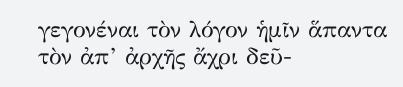γεγονέναι τὸν λόγον ἡμῖν ἅπαντα τὸν ἀπ’ ἀρχῆς ἄχρι δεῦ‐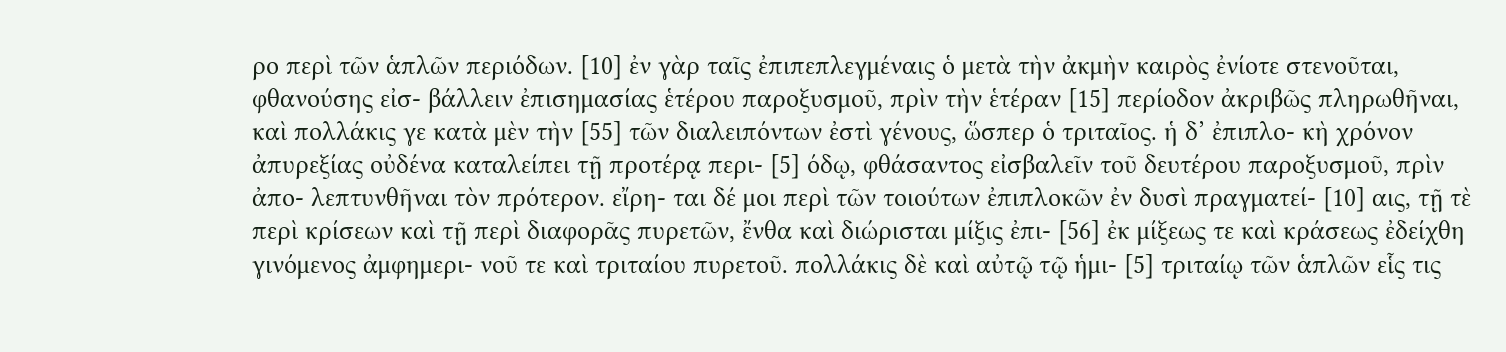ρο περὶ τῶν ἁπλῶν περιόδων. [10] ἐν γὰρ ταῖς ἐπιπεπλεγμέναις ὁ μετὰ τὴν ἀκμὴν καιρὸς ἐνίοτε στενοῦται, φθανούσης εἰσ‐ βάλλειν ἐπισημασίας ἑτέρου παροξυσμοῦ, πρὶν τὴν ἑτέραν [15] περίοδον ἀκριβῶς πληρωθῆναι, καὶ πολλάκις γε κατὰ μὲν τὴν [55] τῶν διαλειπόντων ἐστὶ γένους, ὥσπερ ὁ τριταῖος. ἡ δ’ ἐπιπλο‐ κὴ χρόνον ἀπυρεξίας οὐδένα καταλείπει τῇ προτέρᾳ περι‐ [5] όδῳ, φθάσαντος εἰσβαλεῖν τοῦ δευτέρου παροξυσμοῦ, πρὶν ἀπο‐ λεπτυνθῆναι τὸν πρότερον. εἴρη‐ ται δέ μοι περὶ τῶν τοιούτων ἐπιπλοκῶν ἐν δυσὶ πραγματεί‐ [10] αις, τῇ τὲ περὶ κρίσεων καὶ τῇ περὶ διαφορᾶς πυρετῶν, ἔνθα καὶ διώρισται μίξις ἐπι‐ [56] ἐκ μίξεως τε καὶ κράσεως ἐδείχθη γινόμενος ἀμφημερι‐ νοῦ τε καὶ τριταίου πυρετοῦ. πολλάκις δὲ καὶ αὐτῷ τῷ ἡμι‐ [5] τριταίῳ τῶν ἁπλῶν εἷς τις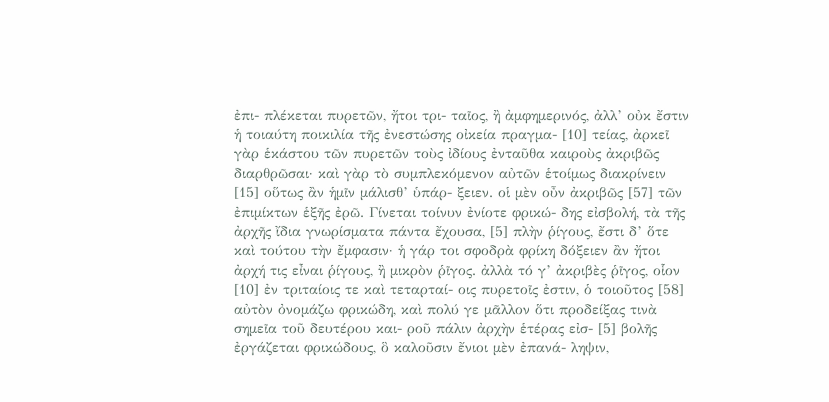ἐπι‐ πλέκεται πυρετῶν, ἤτοι τρι‐ ταῖος, ἢ ἀμφημερινός, ἀλλ’ οὐκ ἔστιν ἡ τοιαύτη ποικιλία τῆς ἐνεστώσης οἰκεία πραγμα‐ [10] τείας, ἀρκεῖ γὰρ ἑκάστου τῶν πυρετῶν τοὺς ἰδίους ἐνταῦθα καιροὺς ἀκριβῶς διαρθρῶσαι· καὶ γὰρ τὸ συμπλεκόμενον αὐτῶν ἑτοίμως διακρίνειν [15] οὕτως ἂν ἡμῖν μάλισθ’ ὑπάρ‐ ξειεν. οἱ μὲν οὖν ἀκριβῶς [57] τῶν ἐπιμίκτων ἑξῆς ἐρῶ. Γίνεται τοίνυν ἐνίοτε φρικώ‐ δης εἰσβολή, τὰ τῆς ἀρχῆς ἴδια γνωρίσματα πάντα ἔχουσα, [5] πλὴν ῥίγους, ἔστι δ’ ὅτε καὶ τούτου τὴν ἔμφασιν· ἡ γάρ τοι σφοδρὰ φρίκη δόξειεν ἂν ἤτοι ἀρχή τις εἶναι ῥίγους, ἢ μικρὸν ῥῖγος. ἀλλὰ τό γ’ ἀκριβὲς ῥῖγος, οἷον [10] ἐν τριταίοις τε καὶ τεταρταί‐ οις πυρετοῖς ἐστιν, ὁ τοιοῦτος [58] αὐτὸν ὀνομάζω φρικώδη, καὶ πολύ γε μᾶλλον ὅτι προδείξας τινὰ σημεῖα τοῦ δευτέρου και‐ ροῦ πάλιν ἀρχὴν ἑτέρας εἰσ‐ [5] βολῆς ἐργάζεται φρικώδους, ὃ καλοῦσιν ἔνιοι μὲν ἐπανά‐ ληψιν,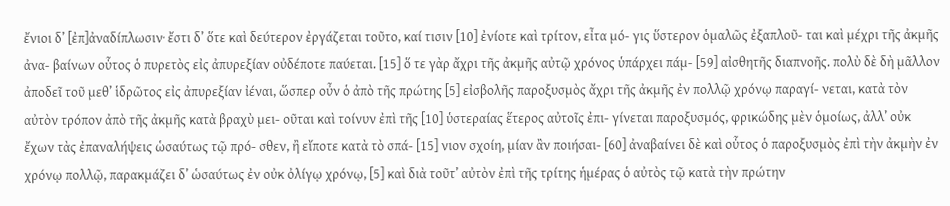ἔνιοι δ’ [ἐπ]ἀναδίπλωσιν· ἔστι δ’ ὅτε καὶ δεύτερον ἐργάζεται τοῦτο, καί τισιν [10] ἐνίοτε καὶ τρίτον, εἶτα μό‐ γις ὕστερον ὁμαλῶς ἐξαπλοῦ‐ ται καὶ μέχρι τῆς ἀκμῆς ἀνα‐ βαίνων οὗτος ὁ πυρετὸς εἰς ἀπυρεξίαν οὐδέποτε παύεται. [15] ὅ τε γὰρ ἄχρι τῆς ἀκμῆς αὐτῷ χρόνος ὑπάρχει πάμ‐ [59] αἰσθητῆς διαπνοῆς. πολὺ δὲ δὴ μᾶλλον ἀποδεῖ τοῦ μεθ’ ἱδρῶτος εἰς ἀπυρεξίαν ἰέναι, ὥσπερ οὖν ὁ ἀπὸ τῆς πρώτης [5] εἰσβολῆς παροξυσμὸς ἄχρι τῆς ἀκμῆς ἐν πολλῷ χρόνῳ παραγί‐ νεται, κατὰ τὸν αὐτὸν τρόπον ἀπὸ τῆς ἀκμῆς κατὰ βραχὺ μει‐ οῦται καὶ τοίνυν ἐπὶ τῆς [10] ὑστεραίας ἕτερος αὐτοῖς ἐπι‐ γίνεται παροξυσμός, φρικώδης μὲν ὁμοίως, ἀλλ’ οὐκ ἔχων τὰς ἐπαναλήψεις ὡσαύτως τῷ πρό‐ σθεν, ἢ εἴποτε κατὰ τὸ σπά‐ [15] νιον σχοίη, μίαν ἂν ποιήσαι‐ [60] ἀναβαίνει δὲ καὶ οὗτος ὁ παροξυσμὸς ἐπὶ τὴν ἀκμὴν ἐν χρόνῳ πολλῷ, παρακμάζει δ’ ὡσαύτως ἐν οὐκ ὀλίγῳ χρόνῳ, [5] καὶ διὰ τοῦτ’ αὐτὸν ἐπὶ τῆς τρίτης ἡμέρας ὁ αὐτὸς τῷ κατὰ τὴν πρώτην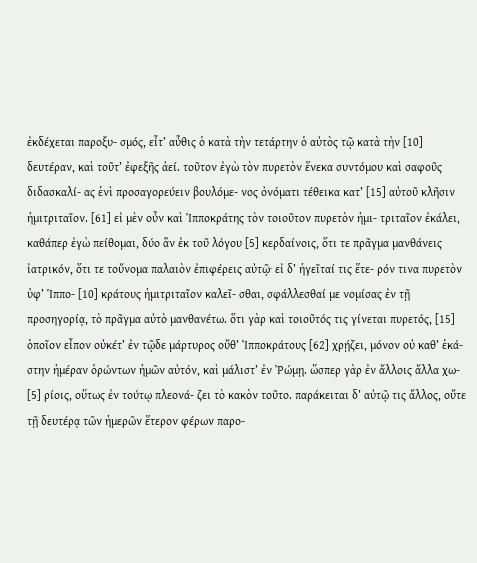ἐκδέχεται παροξυ‐ σμός, εἶτ’ αὖθις ὁ κατὰ τὴν τετάρτην ὁ αὐτὸς τῷ κατὰ τὴν [10] δευτέραν, καὶ τοῦτ’ ἐφεξῆς ἀεί. τοῦτον ἐγὼ τὸν πυρετὸν ἕνεκα συντόμου καὶ σαφοῦς διδασκαλί‐ ας ἑνὶ προσαγορεύειν βουλόμε‐ νος ὀνόματι τέθεικα κατ’ [15] αὐτοῦ κλῆσιν ἡμιτριταῖον. [61] εἰ μὲν οὖν καὶ Ἱπποκράτης τὸν τοιοῦτον πυρετὸν ἡμι‐ τριταῖον ἐκάλει, καθάπερ ἐγὼ πείθομαι, δύο ἂν ἐκ τοῦ λόγου [5] κερδαίνοις, ὅτι τε πρᾶγμα μανθάνεις ἰατρικόν, ὅτι τε τοὔνομα παλαιὸν ἐπιφέρεις αὐτῷ· εἰ δ’ ἡγεῖταί τις ἕτε‐ ρόν τινα πυρετὸν ὑφ’ Ἱππο‐ [10] κράτους ἡμιτριταῖον καλεῖ‐ σθαι, σφάλλεσθαί με νομίσας ἐν τῇ προσηγορίᾳ, τὸ πρᾶγμα αὐτὸ μανθανέτω. ὅτι γὰρ καὶ τοιοῦτός τις γίνεται πυρετός, [15] ὁποῖον εἶπον οὐκέτ’ ἐν τῷδε μάρτυρος οὔθ’ Ἱπποκράτους [62] χρῄζει, μόνον οὐ καθ’ ἑκά‐ στην ἡμέραν ὁρώντων ἡμῶν αὐτόν, καὶ μάλιστ’ ἐν Ῥώμῃ. ὥσπερ γὰρ ἐν ἄλλοις ἄλλα χω‐ [5] ρίοις, οὕτως ἐν τούτῳ πλεονά‐ ζει τὸ κακὸν τοῦτο. παράκειται δ’ αὐτῷ τις ἄλλος, οὔτε τῇ δευτέρᾳ τῶν ἡμερῶν ἕτερον φέρων παρο‐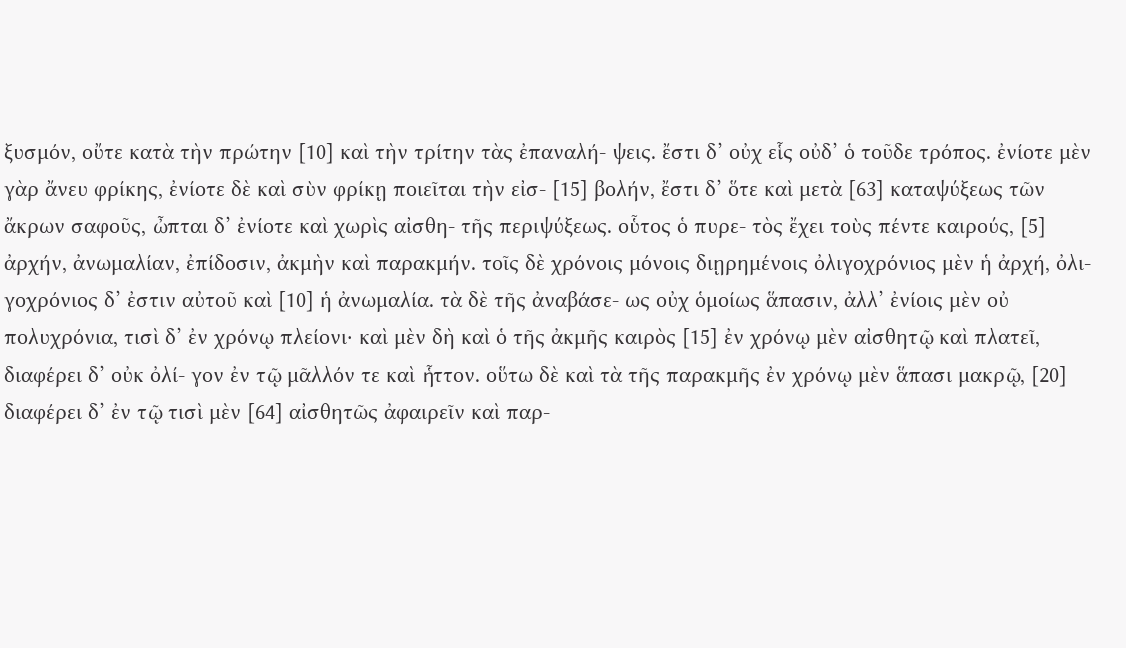ξυσμόν, οὔτε κατὰ τὴν πρώτην [10] καὶ τὴν τρίτην τὰς ἐπαναλή‐ ψεις. ἔστι δ’ οὐχ εἷς οὐδ’ ὁ τοῦδε τρόπος. ἐνίοτε μὲν γὰρ ἄνευ φρίκης, ἐνίοτε δὲ καὶ σὺν φρίκῃ ποιεῖται τὴν εἰσ‐ [15] βολήν, ἔστι δ’ ὅτε καὶ μετὰ [63] καταψύξεως τῶν ἄκρων σαφοῦς, ὦπται δ’ ἐνίοτε καὶ χωρὶς αἰσθη‐ τῆς περιψύξεως. οὗτος ὁ πυρε‐ τὸς ἔχει τοὺς πέντε καιρούς, [5] ἀρχήν, ἀνωμαλίαν, ἐπίδοσιν, ἀκμὴν καὶ παρακμήν. τοῖς δὲ χρόνοις μόνοις διῃρημένοις ὀλιγοχρόνιος μὲν ἡ ἀρχή, ὀλι‐ γοχρόνιος δ’ ἐστιν αὐτοῦ καὶ [10] ἡ ἀνωμαλία. τὰ δὲ τῆς ἀναβάσε‐ ως οὐχ ὁμοίως ἅπασιν, ἀλλ’ ἐνίοις μὲν οὐ πολυχρόνια, τισὶ δ’ ἐν χρόνῳ πλείονι· καὶ μὲν δὴ καὶ ὁ τῆς ἀκμῆς καιρὸς [15] ἐν χρόνῳ μὲν αἰσθητῷ καὶ πλατεῖ, διαφέρει δ’ οὐκ ὀλί‐ γον ἐν τῷ μᾶλλόν τε καὶ ἧττον. οὕτω δὲ καὶ τὰ τῆς παρακμῆς ἐν χρόνῳ μὲν ἅπασι μακρῷ, [20] διαφέρει δ’ ἐν τῷ τισὶ μὲν [64] αἰσθητῶς ἀφαιρεῖν καὶ παρ‐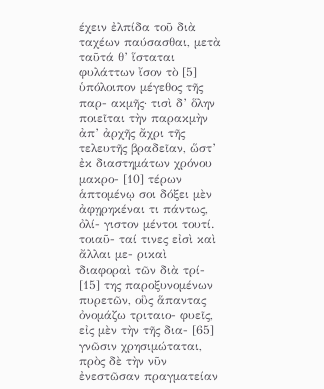έχειν ἐλπίδα τοῦ διὰ ταχέων παύσασθαι, μετὰ ταῦτά θ’ ἵσταται φυλάττων ἴσον τὸ [5] ὑπόλοιπον μέγεθος τῆς παρ‐ ακμῆς· τισὶ δ’ ὅλην ποιεῖται τὴν παρακμὴν ἀπ’ ἀρχῆς ἄχρι τῆς τελευτῆς βραδεῖαν, ὥστ’ ἐκ διαστημάτων χρόνου μακρο‐ [10] τέρων ἁπτομένῳ σοι δόξει μὲν ἀφῃρηκέναι τι πάντως, ὀλί‐ γιστον μέντοι τουτί. τοιαῦ‐ ταί τινες εἰσὶ καὶ ἄλλαι με‐ ρικαὶ διαφοραὶ τῶν διὰ τρί‐ [15] της παροξυνομένων πυρετῶν, οὓς ἅπαντας ὀνομάζω τριταιο‐ φυεῖς, εἰς μὲν τὴν τῆς δια‐ [65] γνῶσιν χρησιμώταται, πρὸς δὲ τὴν νῦν ἐνεστῶσαν πραγματείαν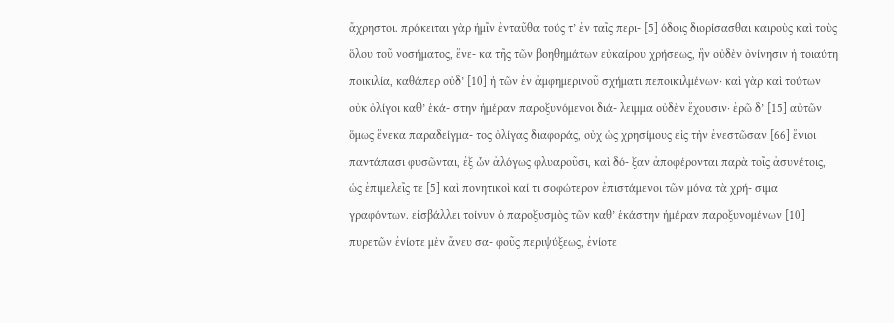ἄχρηστοι. πρόκειται γὰρ ἡμῖν ἐνταῦθα τούς τ’ ἐν ταῖς περι‐ [5] όδοις διορίσασθαι καιροὺς καὶ τοὺς ὅλου τοῦ νοσήματος, ἕνε‐ κα τῆς τῶν βοηθημάτων εὐκαίρου χρήσεως, ἣν οὐδὲν ὀνίνησιν ἡ τοιαύτη ποικιλία, καθάπερ οὐδ’ [10] ἡ τῶν ἐν ἀμφημερινοῦ σχήματι πεποικιλμένων· καὶ γὰρ καὶ τούτων οὐκ ὀλίγοι καθ’ ἑκά‐ στην ἡμέραν παροξυνόμενοι διά‐ λειμμα οὐδὲν ἔχουσιν· ἐρῶ δ’ [15] αὐτῶν ὅμως ἕνεκα παραδείγμα‐ τος ὀλίγας διαφοράς, οὐχ ὡς χρησίμους εἰς τὴν ἐνεστῶσαν [66] ἔνιοι παντάπασι φυσῶνται, ἐξ ὧν ἀλόγως φλυαροῦσι, καὶ δό‐ ξαν ἀποφέρονται παρὰ τοῖς ἀσυνέτοις, ὡς ἐπιμελεῖς τε [5] καὶ πονητικοὶ καί τι σοφώτερον ἐπιστάμενοι τῶν μόνα τὰ χρή‐ σιμα γραφόντων. εἰσβάλλει τοίνυν ὁ παροξυσμὸς τῶν καθ’ ἑκάστην ἡμέραν παροξυνομένων [10] πυρετῶν ἐνίοτε μὲν ἄνευ σα‐ φοῦς περιψύξεως, ἐνίοτε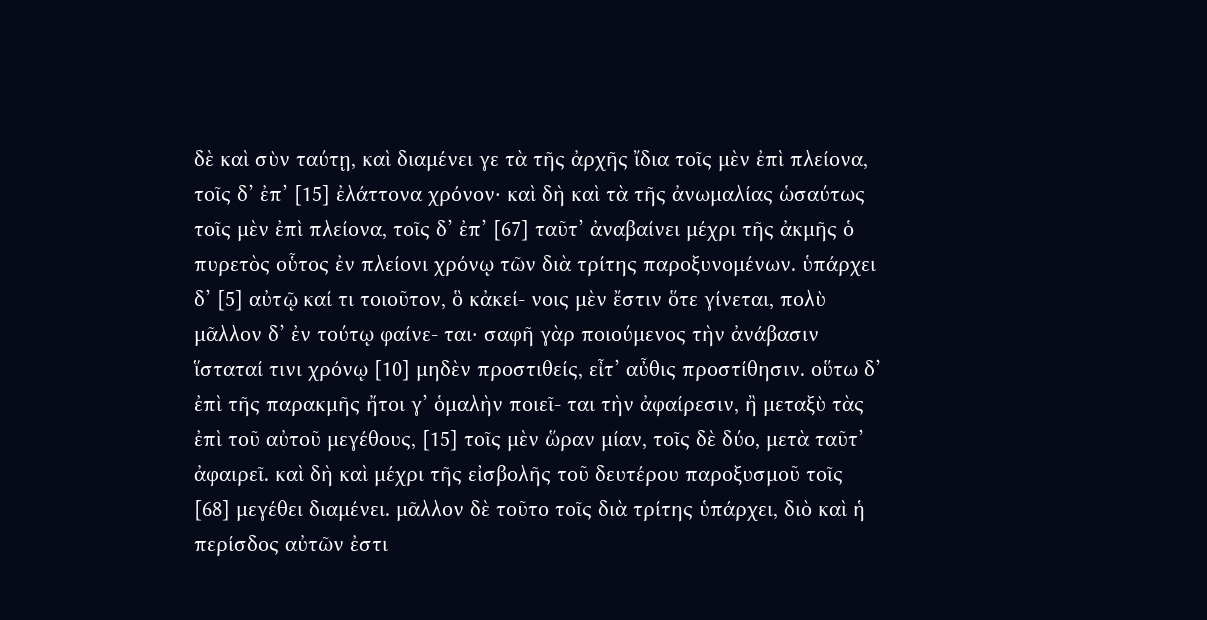δὲ καὶ σὺν ταύτῃ, καὶ διαμένει γε τὰ τῆς ἀρχῆς ἴδια τοῖς μὲν ἐπὶ πλείονα, τοῖς δ’ ἐπ’ [15] ἐλάττονα χρόνον· καὶ δὴ καὶ τὰ τῆς ἀνωμαλίας ὡσαύτως τοῖς μὲν ἐπὶ πλείονα, τοῖς δ’ ἐπ’ [67] ταῦτ’ ἀναβαίνει μέχρι τῆς ἀκμῆς ὁ πυρετὸς οὗτος ἐν πλείονι χρόνῳ τῶν διὰ τρίτης παροξυνομένων. ὑπάρχει δ’ [5] αὐτῷ καί τι τοιοῦτον, ὃ κἀκεί‐ νοις μὲν ἔστιν ὅτε γίνεται, πολὺ μᾶλλον δ’ ἐν τούτῳ φαίνε‐ ται· σαφῆ γὰρ ποιούμενος τὴν ἀνάβασιν ἵσταταί τινι χρόνῳ [10] μηδὲν προστιθείς, εἶτ’ αὖθις προστίθησιν. οὕτω δ’ ἐπὶ τῆς παρακμῆς ἤτοι γ’ ὁμαλὴν ποιεῖ‐ ται τὴν ἀφαίρεσιν, ἢ μεταξὺ τὰς ἐπὶ τοῦ αὐτοῦ μεγέθους, [15] τοῖς μὲν ὥραν μίαν, τοῖς δὲ δύο, μετὰ ταῦτ’ ἀφαιρεῖ. καὶ δὴ καὶ μέχρι τῆς εἰσβολῆς τοῦ δευτέρου παροξυσμοῦ τοῖς [68] μεγέθει διαμένει. μᾶλλον δὲ τοῦτο τοῖς διὰ τρίτης ὑπάρχει, διὸ καὶ ἡ περίσδος αὐτῶν ἐστι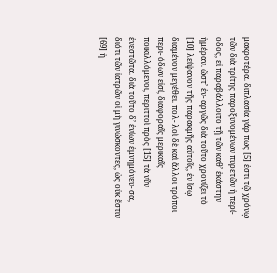μακροτέρα. διπλασία γάρ πως [5] ἐστι τῷ χρόνῳ τῶν διὰ τρίτης παροξυνομένων πυρετῶν ἡ περί‐ οδος, εἰ παραβάλλοιτο τῇ τῶν καθ’ ἑκάστην ἡμέραν. ὥστ’ ἐν‐ αργῶς διὰ τοῦτο χρονίζει τὸ [10] λείψανον τῆς παρακμῆς αὐτοῖς, ἐν ἴσῳ διαμένον μεγέθει. πολ‐ λοὶ δὲ καὶ ἄλλοι τρόποι περι‐ όδων εἰσί, διαφοραῖς μερικαῖς ποικιλλόμενοι, περιττοὶ πρὸς [15] τὰ νῦν ἐνεστῶτα. διὰ τοῦτο δ’ ἐνίων ἐμνημόνευ‐ σα, διότι τῶν ἰατρῶν οἱ μὴ γινώσκοντες, ὡς οὐκ ἔστιν [69] ἡ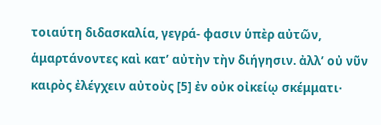τοιαύτη διδασκαλία, γεγρά‐ φασιν ὑπὲρ αὐτῶν, ἁμαρτάνοντες καὶ κατ’ αὐτὴν τὴν διήγησιν. ἀλλ’ οὐ νῦν καιρὸς ἐλέγχειν αὐτοὺς [5] ἐν οὐκ οἰκείῳ σκέμματι·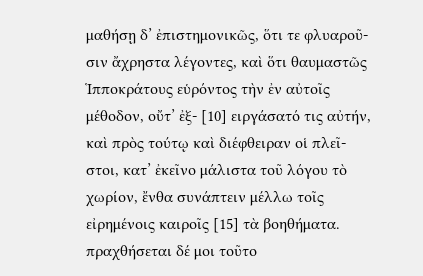μαθήσῃ δ’ ἐπιστημονικῶς, ὅτι τε φλυαροῦ‐ σιν ἄχρηστα λέγοντες, καὶ ὅτι θαυμαστῶς Ἱπποκράτους εὑρόντος τὴν ἐν αὐτοῖς μέθοδον, οὔτ’ ἐξ‐ [10] ειργάσατό τις αὐτήν, καὶ πρὸς τούτῳ καὶ διέφθειραν οἱ πλεῖ‐ στοι, κατ’ ἐκεῖνο μάλιστα τοῦ λόγου τὸ χωρίον, ἔνθα συνάπτειν μέλλω τοῖς εἰρημένοις καιροῖς [15] τὰ βοηθήματα. πραχθήσεται δέ μοι τοῦτο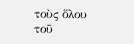τοὺς ὅλου τοῦ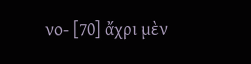νο‐ [70] ἄχρι μὲν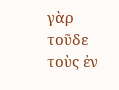γὰρ τοῦδε τοὺς ἐν